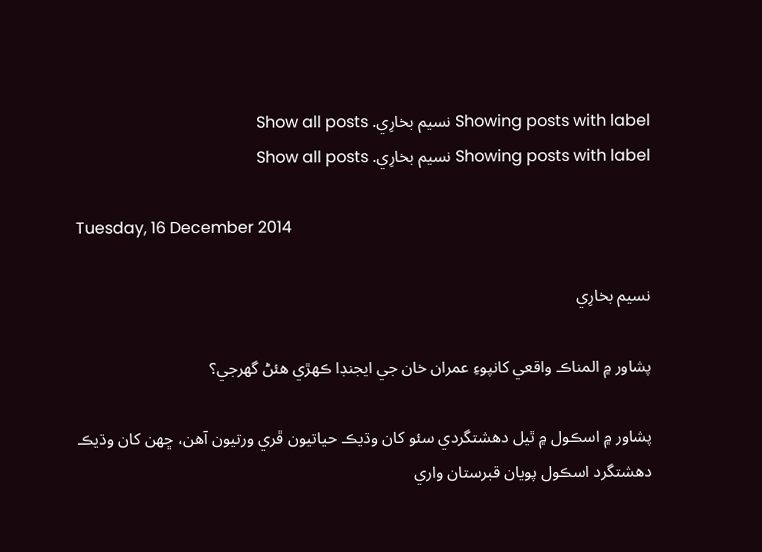Showing posts with label نسيم بخارِي. Show all posts
Showing posts with label نسيم بخارِي. Show all posts

Tuesday, 16 December 2014

نسيم بخارِي

پشاور ۾ المناڪ واقعي کانپوءِ عمران خان جي ايجنڊا ڪهڙي هئڻ گهرجي؟

پشاور ۾ اسڪول ۾ ٿيل دهشتگردي سئو کان وڌيڪ حياتيون ڦري ورتيون آهن، ڇهن کان وڌيڪ دهشتگرد اسڪول پويان قبرستان واري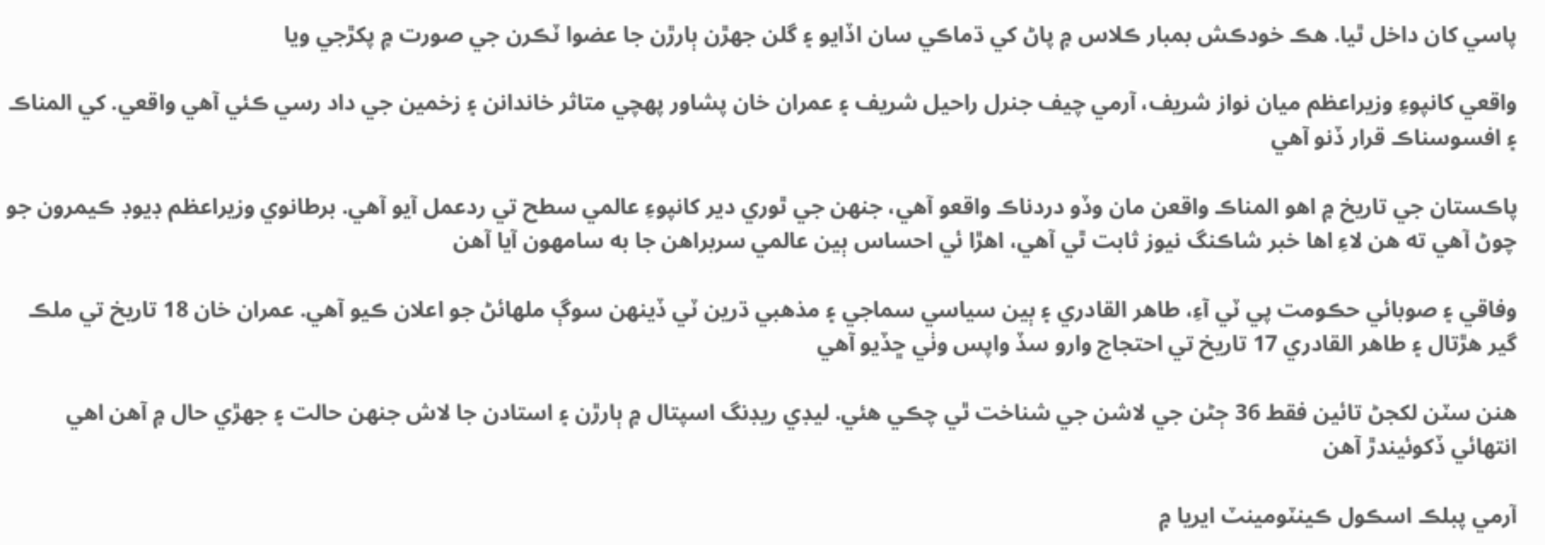پاسي کان داخل ٿيا. هڪ خودڪش بمبار ڪلاس ۾ پاڻ کي ڌماڪي سان اڏايو ۽ گلن جهڙن ٻارڙن جا عضوا ٽڪرن جي صورت ۾ پکڙجي ويا

واقعي کانپوءِ وزيراعظم ميان نواز شريف، آرمي چيف جنرل راحيل شريف ۽ عمران خان پشاور پهچي متاثر خاندانن ۽ زخمين جي داد رسي ڪئي آهي واقعي. کي المناڪ ۽ افسوسناڪ قرار ڏنو آهي

پاڪستان جي تاريخ ۾ اهو المناڪ واقعن مان وڏو دردناڪ واقعو آهي، جنهن جي ٿوري دير کانپوءِ عالمي سطح تي ردعمل آيو آهي. برطانوي وزيراعظم ڊيوڊ ڪيمرون جو چوڻ آهي ته هن لاءِ اها خبر شاڪنگ نيوز ثابت ٿي آهي، اهڙا ئي احساس ٻين عالمي سربراهن جا به سامهون آيا آهن

وفاقي ۽ صوبائي حڪومت پي ٽي آءِ، طاهر القادري ۽ ٻين سياسي سماجي ۽ مذهبي ڌرين ٽي ڏينهن سوڳ ملهائڻ جو اعلان ڪيو آهي. عمران خان 18 تاريخ تي ملڪ گير هڙتال ۽ طاهر القادري 17 تاريخ تي احتجاج وارو سڏ واپس وٺي ڇڏيو آهي

هنن سٽن لکجڻ تائين فقط 36 ڄڻن جي لاشن جي شناخت ٿي چڪي هئي. ليڊي ريڊنگ اسپتال ۾ ٻارڙن ۽ استادن جا لاش جنهن حالت ۽ جهڙي حال ۾ آهن اهي انتهائي ڏکوئيندڙ آهن

آرمي پبلڪ اسڪول ڪينٽومينٽ ايريا ۾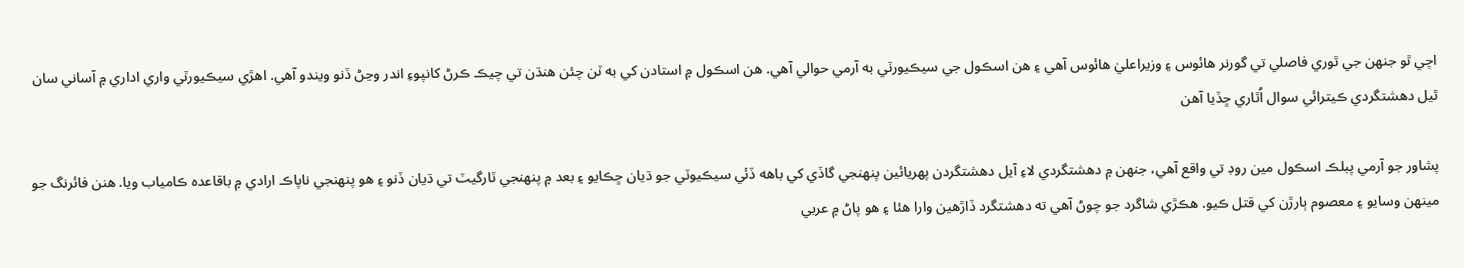اچي ٿو جنهن جي ٿوري فاصلي تي گورنر هائوس ۽ وزيراعليٰ هائوس آهي ۽ هن اسڪول جي سيڪيورٽي به آرمي حوالي آهي. هن اسڪول ۾ استادن کي به ٽن چئن هنڌن تي چيڪ ڪرڻ کانپوءِ اندر وڃڻ ڏنو ويندو آهي. اهڙي سيڪيورٽي واري اداري ۾ آساني سان ٿيل دهشتگردي ڪيترائي سوال اُٿاري ڇڏيا آهن

پشاور جو آرمي پبلڪ اسڪول مين روڊ تي واقع آهي، جنهن ۾ دهشتگردي لاءِ آيل دهشتگردن پهريائين پنهنجي گاڏي کي باهه ڏئي سيڪيوٽي جو ڌيان ڇڪايو ۽ بعد ۾ پنهنجي ٽارگيٽ تي ڌيان ڏنو ۽ هو پنهنجي ناپاڪ ارادي ۾ باقاعده ڪامياب ويا. هنن فائرنگ جو مينهن وسايو ۽ معصوم ٻارڙن کي قتل ڪيو. هڪڙي شاگرد جو چوڻ آهي ته دهشتگرد ڏاڙهين وارا هئا ۽ هو پاڻ ۾ عربي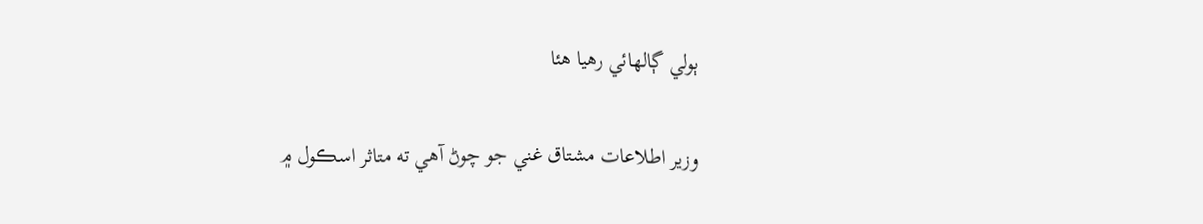ٻولي ڳالهائي رهيا هئا

وزير اطلاعات مشتاق غني جو چوڻ آهي ته متاثر اسڪول ۾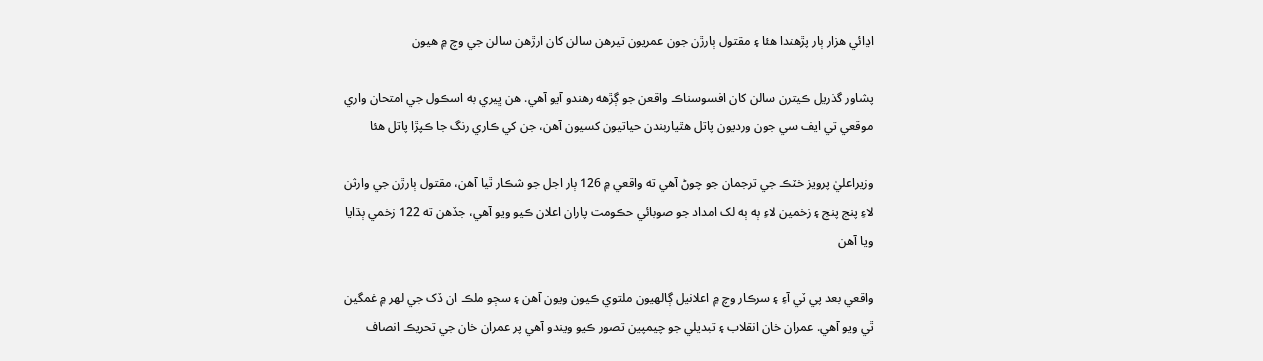اڍائي هزار ٻار پڙهندا هئا ۽ مقتول ٻارڙن جون عمريون تيرهن سالن کان ارڙهن سالن جي وچ ۾ هيون

پشاور گذريل ڪيترن سالن کان افسوسناڪ واقعن جو ڳڙهه رهندو آيو آهي. هن ڀيري به اسڪول جي امتحان واري موقعي تي ايف سي جون ورديون پاتل هٿياربندن حياتيون کسيون آهن، جن کي ڪاري رنگ جا ڪپڙا پاتل هئا

وزيراعليٰ پرويز خٽڪ جي ترجمان جو چوڻ آهي ته واقعي ۾ 126 ٻار اجل جو شڪار ٿيا آهن، مقتول ٻارڙن جي وارثن لاءِ پنج پنج ۽ زخمين لاءِ ٻه ٻه لک امداد جو صوبائي حڪومت پاران اعلان ڪيو ويو آهي، جڏهن ته 122 زخمي ٻڌايا ويا آهن

واقعي بعد پي ٽي آءِ ۽ سرڪار وچ ۾ اعلانيل ڳالهيون ملتوي ڪيون ويون آهن ۽ سڄو ملڪ ان ڏک جي لهر ۾ غمگين ٿي ويو آهي. عمران خان انقلاب ۽ تبديلي جو چيمپين تصور ڪيو ويندو آهي پر عمران خان جي تحريڪ انصاف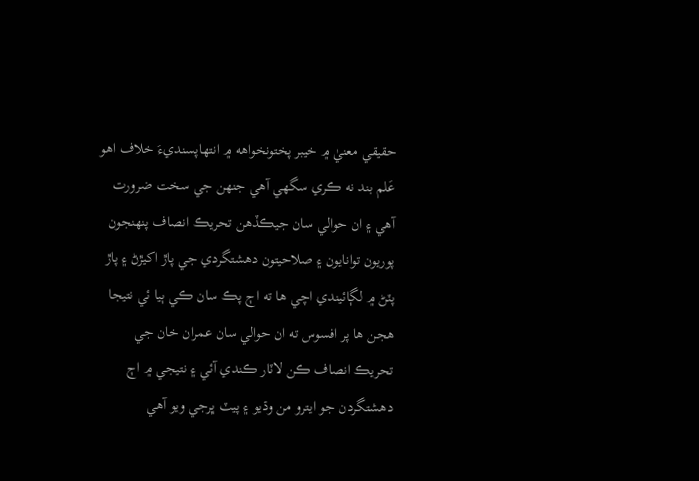حقيقي معنيٰ ۾ خيبر پختونخواهه ۾ انتهاپسنديءَ خلاف اهو عَلم بند نه ڪري سگهي آهي جنهن جي سخت ضرورت آهي ۽ ان حوالي سان جيڪڏهن تحريڪ انصاف پنهنجون پوريون توانايون ۽ صلاحيتون دهشتگردي جي پاڙ اکيڙڻ ۽ پاڙ پٽڻ ۾ لڳائيندي اچي ها ته اڄ پڪ سان ڪي ٻيا ئي نتيجا هجن ها پر افسوس ته ان حوالي سان عمران خان جي تحريڪ انصاف ڪن لاٽار ڪندي آئي ۽ نتيجي ۾ اڄ دهشتگردن جو ايترو من وڌيو ۽ پيٽ ڀرجي ويو آهي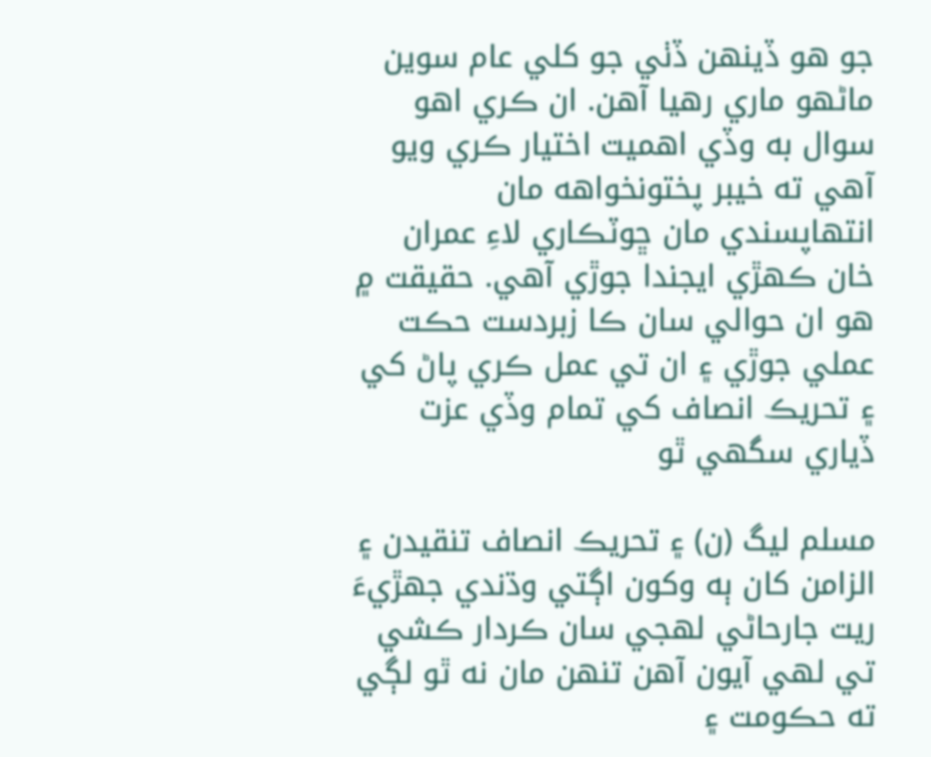جو هو ڏينهن ڏٺي جو کلي عام سوين ماڻهو ماري رهيا آهن. ان ڪري اهو سوال به وڏي اهميت اختيار ڪري ويو آهي ته خيبر پختونخواهه مان انتهاپسندي مان ڇوٽڪاري لاءِ عمران خان ڪهڙي ايجندا جوڙي آهي. حقيقت ۾ هو ان حوالي سان ڪا زبردست حڪت عملي جوڙي ۽ ان تي عمل ڪري پاڻ کي ۽ تحريڪ انصاف کي تمام وڏي عزت ڏياري سگهي ٿو

مسلم ليگ (ن) ۽ تحريڪ انصاف تنقيدن ۽ الزامن کان ٻه وکون اڳتي وڌندي جهڙيءَ ريت جارحاڻي لهجي سان ڪردار ڪشي تي لهي آيون آهن تنهن مان نه ٿو لڳي ته حڪومت ۽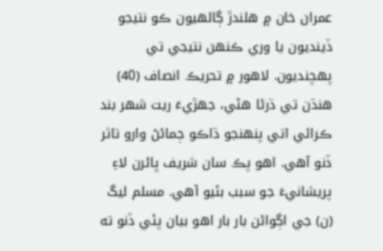عمران خان ۾ هلندڙ ڳالهيون ڪو نتيجو ڏينديون يا وري ڪنهن نتيجي تي پهچنديون. لاهور ۾ تحريڪ انصاف (40) هنڌن تي ڌرڻا هڻي، جهڙيءَ ريت شهر بند ڪرائي اتي پنهنجو ڌاڪو ڄمائڻ وارو تاثر ڏنو آهي. اهو پڪ سان شريف ڀائرن لاءِ پريشانيءَ جو سبب بڻيو آهي. مسلم ليگ (ن) جي اڳواڻن بار بار اهو بيان پئي ڏنو ته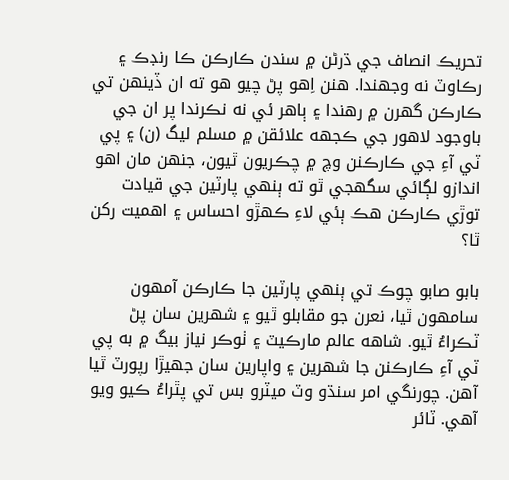تحريڪ انصاف جي ڌرڻن ۾ سندن ڪارڪن ڪا رنڊڪ ۽ رڪاوٽ نه وجهندا. هنن اِهو پڻ چيو هو ته ان ڏينهن تي ڪارڪن گهرن ۾ رهندا ۽ ٻاهر ئي نه نڪرندا پر ان جي باوجود لاهور جي ڪجهه علائقن ۾ مسلم ليگ (ن) ۽ پي ٽي آءِ جي ڪارڪنن وچ ۾ چڪريون ٿيون، جنهن مان اهو اندازو لڳائي سگهجي ٿو ته ٻنهي پارٽين جي قيادت توڙي ڪارڪن هڪ ٻئي لاءِ ڪهڙو احساس ۽ اهميت رکن ٿا؟

بابو صابو چوڪ تي ٻنهي پارٽين جا ڪارڪن آمهون سامهون ٿيا، نعرن جو مقابلو ٿيو ۽ شهرين سان پڻ ٽڪراءُ ٿيو. شاهه عالم مارڪيٽ ۽ ٺوڪر نياز بيگ ۾ به پي ٽي آءِ ڪارڪنن جا شهرين ۽ واپارين سان جهيڙا رپورٽ ٿيا آهن. چورنگي امر سنڌو وٽ ميٽرو بس تي پٿراءُ ڪيو ويو آهي. ٽائر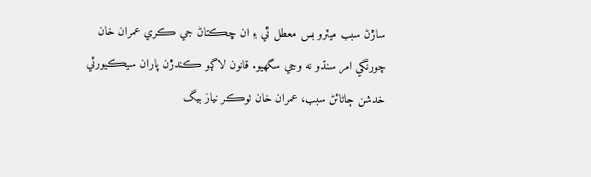ساڙڻ سبب ميٽرو بس معطل ٿي ۽ ان ڇڪتاڻ جي ڪري عمران خان چورنگي امر سنڌو نه وڃي سگهيو. قانون لاڳو ڪندڙن پاران سيڪيورٽي خدشن ڄاڻائڻ سبب، عمران خان ٺوڪر نياز بيگ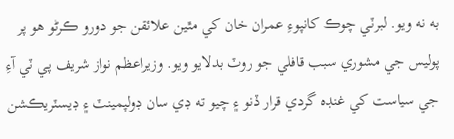به نه ويو. لبرٽي چوڪ کانپوءِ عمران خان کي مٿين علائقن جو دورو ڪرڻو هو پر پوليس جي مشوري سبب قافلي جو روٽ بدلايو ويو. وزيراعظم نواز شريف پي ٽي آءِ جي سياست کي غنڊه گردي قرار ڏنو ۽ چيو ته ڊي سان ڊولپمينٽ ۽ ڊيسٽريڪشن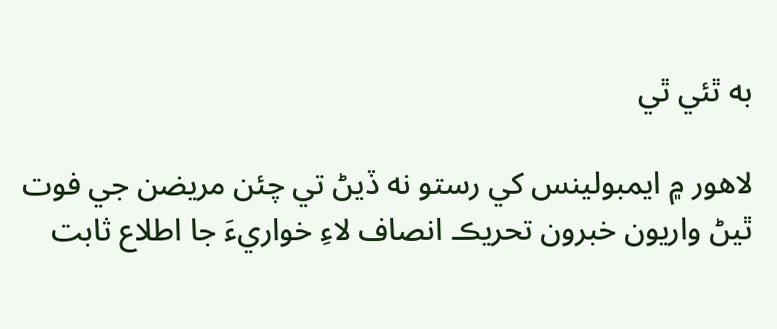به ٿئي ٿي

لاهور ۾ ايمبولينس کي رستو نه ڏيڻ تي چئن مريضن جي فوت ٿيڻ واريون خبرون تحريڪ انصاف لاءِ خواريءَ جا اطلاع ثابت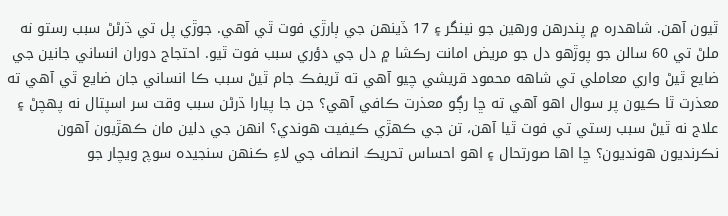ٿيون آهن. شاهدره ۾ پندرهن ورهين جو نينگر ۽ 17 ڏينهن جي ٻارڙي فوت ٿي آهي. جوڙي پل تي ڌرڻڻ سبب رستو نه ملڻ تي 60 سالن جو پوڙهو دل جو مريض امانت رڪشا ۾ دل جي دؤري سبب فوت ٿيو. احتجاج دوران انساني جانين جي ضايع ٿيڻ واري معاملي تي شاهه محمود قريشي چيو آهي ته ٽريفڪ جام ٿيڻ سبب ڪا انساني جان ضايع ٿي آهي ته معذرت ٿا ڪيون پر سوال اهو آهي ته ڇا رڳو معذرت ڪافي آهي؟ جن جا پيارا ڌرڻن سبب وقت سر اسپتال نه پهچڻ ۽ علاج نه ٿيڻ سبب رستي تي فوت ٿيا آهن، تن جي ڪهڙي ڪيفيت هوندي؟ انهن جي دلين مان ڪهڙيون آهون نڪرنديون هونديون؟ ڇا اها صورتحال ۽ اهو احساس تحريڪ انصاف جي لاءِ ڪنهن سنجيده سوچ ويچار جو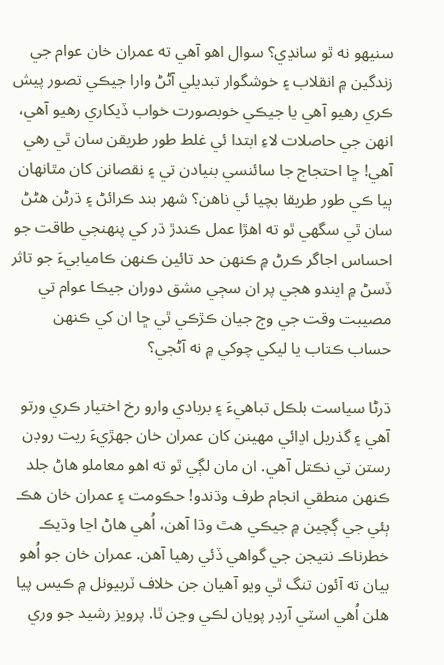سنيهو نه ٿو سانڍي؟ سوال اهو آهي ته عمران خان عوام جي زندگين ۾ انقلاب ۽ خوشگوار تبديلي آڻڻ وارا جيڪي تصور پيش ڪري رهيو آهي يا جيڪي خوبصورت خواب ڏيکاري رهيو آهي، انهن جي حاصلات لاءِ ابتدا ئي غلط طور طريقن سان ٿي رهي آهي! ڇا احتجاج جا سائنسي بنيادن تي ۽ نقصانن کان مٿانهان ٻيا ڪي طور طريقا بچيا ئي ناهن؟ شهر بند ڪرائڻ ۽ ڌرڻن هڻڻ سان ٿي سگهي ٿو ته اهڙا عمل ڪندڙ ڌر کي پنهنجي طاقت جو احساس اجاگر ڪرڻ ۾ ڪنهن حد تائين ڪنهن ڪاميابيءَ جو تاثر ڏسڻ ۾ ايندو هجي پر ان سڄي مشق دوران جيڪا عوام تي مصيبت وقت جي وڄ جيان ڪڙڪي ٿي ڇا ان کي ڪنهن حساب ڪتاب يا ليکي چوکي ۾ نه آڻجي؟

ڌرڻا سياست بلڪل تباهيءَ ۽ بربادي وارو رخ اختيار ڪري ورتو آهي ۽ گذريل اڍائي مهينن کان عمران خان جهڙيءَ ريت روڊن رستن تي نڪتل آهي. ان مان لڳي ٿو ته اهو معاملو هاڻ جلد ڪنهن منطقي انجام طرف وڌندو! حڪومت ۽ عمران خان هڪ ٻئي جي ڳچين ۾ جيڪي هٿ وڌا آهن، اُهي هاڻ اڃا وڌيڪ خطرناڪ نتيجن جي گواهي ڏئي رهيا آهن. عمران خان جو اُهو بيان ته آئون تنگ ٿي ويو آهيان جن خلاف ٽربيونل ۾ ڪيس پيا هلن اُهي اسٽي آرڊر پويان لڪي وڃن ٿا. پرويز رشيد جو وري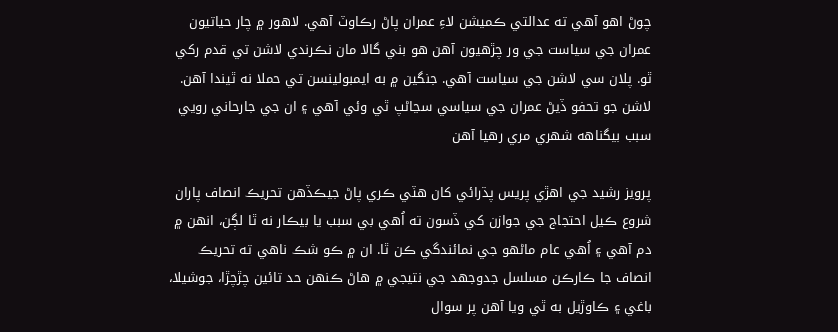چوڻ اهو آهي ته عدالتي ڪميشن لاءِ عمران پاڻ رڪاوٽ آهي. لاهور ۾ چار حياتيون عمران جي سياست جي ور چڙهيون آهن هو بني گالا مان نڪرندي لاشن تي قدم رکي ٿو. پلان سي لاشن جي سياست آهي. جنگين ۾ به ايمبولينسن تي حملا نه ٿيندا آهن. لاشن جو تحفو ڏيڻ عمران جي سياسي سڃاڻپ ٿي وئي آهي ۽ ان جي جارحاني رويي سبب بيگناهه شهري مري رهيا آهن

پرويز رشيد جي اهڙي پريس پڌرائي کان هٽي ڪري پاڻ جيڪڏهن تحريڪ انصاف پاران شروع ڪيل احتجاج جي جوازن کي ڏسون ته اُهي بي سبب يا بيڪار نه ٿا لڳن، انهن ۾ دم آهي ۽ اُهي عام ماڻهو جي نمائندگي ڪن ٿا. ان ۾ ڪو شڪ ناهي ته تحريڪ انصاف جا ڪارڪن مسلسل جدوجهد جي نتيجي ۾ هاڻ ڪنهن حد تائين چڙچڙا، جوشيلا، باغي ۽ ڪاوڙيل به ٿي ويا آهن پر سوال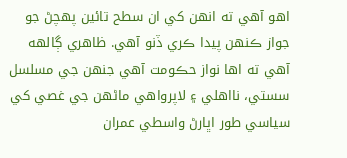اهو آهي ته انهن کي ان سطح تائين پهچڻ جو جواز ڪنهن پيدا ڪري ڏنو آهي. ظاهري ڳالهه آهي ته اها نواز حڪومت آهي جنهن جي مسلسل سستي، نااهلي ۽ لاپرواهي ماڻهن جي غصي کي سياسي طور اڀارڻ واسطي عمران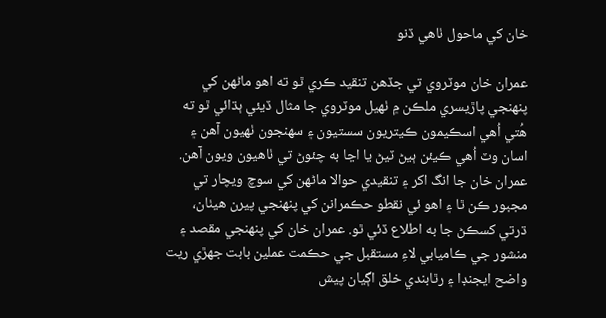خان کي ماحول ٺاهي ڏنو

عمران خان موٽروي تي جڏهن تنقيد ڪري ٿو ته اهو ماڻهن کي پنهنجي پاڙيسري ملڪن ۾ ٺهيل موٽروي جا مثال ڏيئي ٻڌائي ٿو ته هُتي اُهي اسڪيمون ڪيتريون سستيون ۽ سهنجون ٺهيون آهن ۽ اسان وٽ اُهي ڪيئن ٻيڻ ٽيڻ يا اڃا به چئوڻ تي ٺاهيون ويون آهن. عمران خان جا انگ اکر ۽ تنقيدي حوالا ماڻهن کي سوچ ويچار تي مجبور ڪن ٿا ۽ اهو ئي نقطو حڪمرانن کي پنهنجي پيرن هيٺان، ڌرتي کسڪڻ جا به اطلاع ڏئي ٿو. عمران خان کي پنهنجي مقصد ۽ منشور جي ڪاميابي لاءِ مستقبل جي حڪمت عملين بابت جهڙي ريت واضح ايجنڊا ۽ رٿابندي خلق اڳيان پيش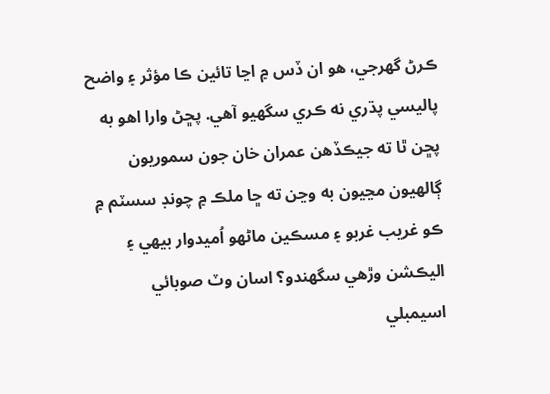ڪرڻ گهرجي، هو ان ڏس ۾ اڃا تائين ڪا مؤثر ۽ واضح پاليسي پڌري نه ڪري سگهيو آهي. پڇڻ وارا اهو به پڇن ٿا ته جيڪڏهن عمران خان جون سموريون ڳالهيون مڃيون به وڃن ته ڇا ملڪ ۾ چونڊ سسٽم ۾ ڪو غريب غربو ۽ مسڪين ماڻهو اُميدوار بيهي ۽ اليڪشن وڙهي سگهندو؟ اسان وٽ صوبائي اسيمبلي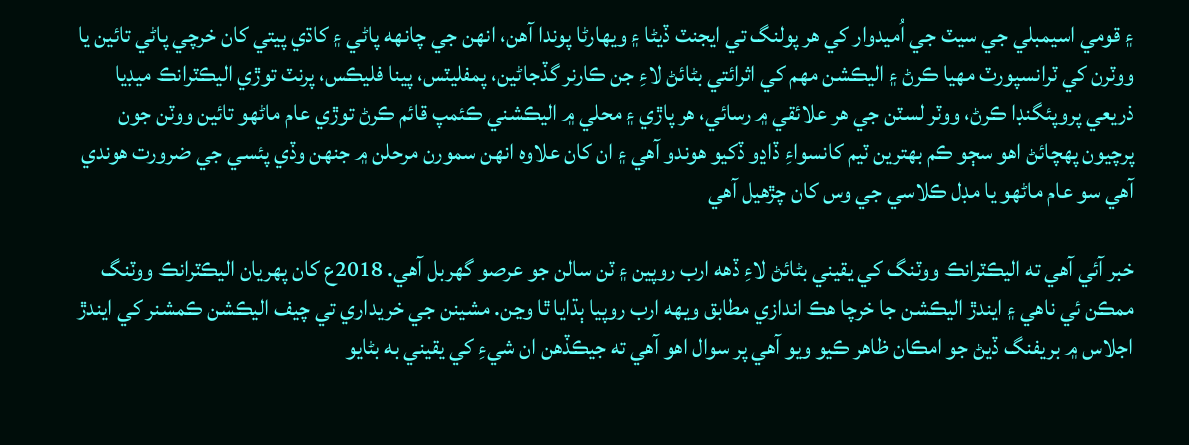۽ قومي اسيمبلي جي سيٽ جي اُميدوار کي هر پولنگ تي ايجنٽ ڏيڻا ۽ ويهارڻا پوندا آهن، انهن جي چانهه پاڻي ۽ کاڌي پيتي کان خرچي پاڻي تائين يا ووٽرن کي ٽرانسپورٽ مهيا ڪرڻ ۽ اليڪشن مهم کي اثرائتي بڻائڻ لاءِ جن ڪارنر گڏجاڻين، پمفليٽس، پينا فليڪس، پرنٽ توڙي اليڪٽرانڪ ميڊيا ذريعي پروپئگنڊا ڪرڻ، ووٽر لسٽن جي هر علائقي ۾ رسائي، هر پاڙي ۽ محلي ۾ اليڪشني ڪئمپ قائم ڪرڻ توڙي عام ماڻهو تائين ووٽن جون پرچيون پهچائڻ اهو سڄو ڪم بهترين ٽيم کانسواءِ ڏاڍو ڏکيو هوندو آهي ۽ ان کان علاوه انهن سمورن مرحلن ۾ جنهن وڏي پئسي جي ضرورت هوندي آهي سو عام ماڻهو يا مڊل ڪلاسي جي وس کان چڙهيل آهي

خبر آئي آهي ته اليڪٽرانڪ ووٽنگ کي يقيني بڻائڻ لاءِ ڏهه ارب روپين ۽ ٽن سالن جو عرصو گهربل آهي. 2018ع کان پهريان اليڪٽرانڪ ووٽنگ ممڪن ئي ناهي ۽ ايندڙ اليڪشن جا خرچا هڪ اندازي مطابق ويهه ارب روپيا ٻڌايا ٿا وڃن. مشينن جي خريداري تي چيف اليڪشن ڪمشنر کي ايندڙ اجلاس ۾ بريفنگ ڏيڻ جو امڪان ظاهر ڪيو ويو آهي پر سوال اهو آهي ته جيڪڏهن ان شيءِ کي يقيني به بڻايو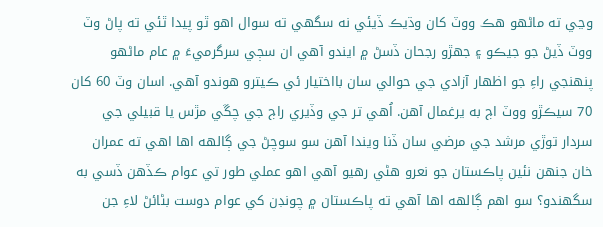وڃي ته ماڻهو هڪ ووٽ کان وڌيڪ ڏيئي نه سگهي ته سوال اهو ٿو پيدا ٿئي ته پاڻ وٽ ووٽ ڏيڻ جو جيڪو ۽ جهڙو رجحان ڏسڻ ۾ ايندو آهي ان سڄي سرگرميءَ ۾ عام ماڻهو پنهنجي راءِ جو اظهار آزادي جي حوالي سان بااختيار ئي ڪيترو هوندو آهي. اسان وٽ 60 کان 70 سيڪڙو ووٽ اڄ به يرغمال آهن. اُهي تر جي وڏيري راڄ جي چڱي مڙس يا قبيلي جي سردار توڙي مرشد جي مرضي سان ڏنا ويندا آهن سو سوچڻ جي ڳالهه اها اهي ته عمران خان جنهن نئين پاڪستان جو نعرو هڻي رهيو آهي اهو عملي طور تي عوام ڪڏهن ڏسي به سگهندو؟ سو اهم ڳالهه اها آهي ته پاڪستان ۾ چونڊن کي عوام دوست بڻائڻ لاءِ جن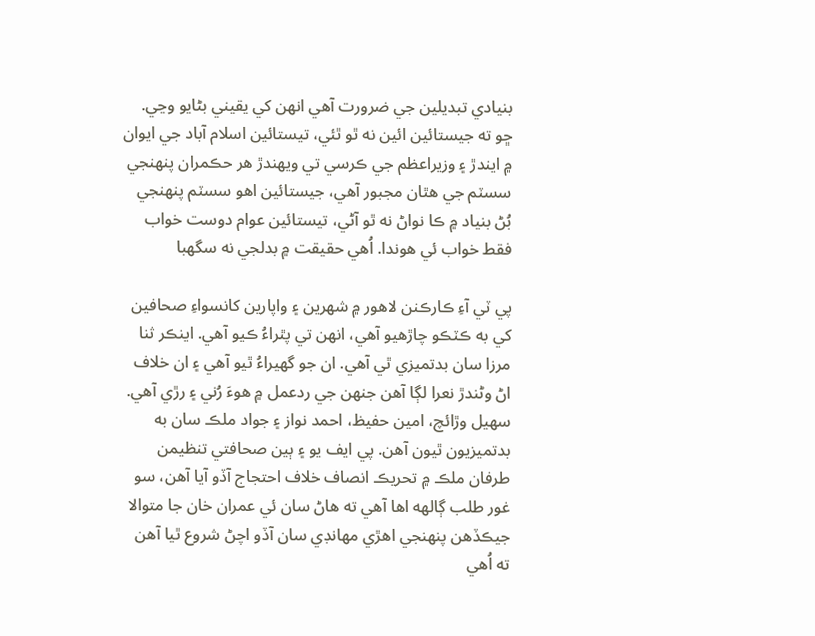بنيادي تبديلين جي ضرورت آهي انهن کي يقيني بڻايو وڃي. ڇو ته جيستائين ائين نه ٿو ٿئي، تيستائين اسلام آباد جي ايوان ۾ ايندڙ ۽ وزيراعظم جي ڪرسي تي ويهندڙ هر حڪمران پنهنجي سسٽم جي هٿان مجبور آهي، جيستائين اهو سسٽم پنهنجي بُڻ بنياد ۾ ڪا نواڻ نه ٿو آڻي، تيستائين عوام دوست خواب فقط خواب ئي هوندا. اُهي حقيقت ۾ بدلجي نه سگهبا

پي ٽي آءِ ڪارڪنن لاهور ۾ شهرين ۽ واپارين کانسواءِ صحافين کي به ڪٽڪو چاڙهيو آهي، انهن تي پٿراءُ ڪيو آهي. اينڪر ثنا مرزا سان بدتميزي ٿي آهي. ان جو گهيراءُ ٿيو آهي ۽ ان خلاف اڻ وڻندڙ نعرا لڳا آهن جنهن جي ردعمل ۾ هوءَ رُني ۽ رڙي آهي. سهيل وڙائچ، امين حفيظ، احمد نواز ۽ جواد ملڪ سان به بدتميزيون ٿيون آهن. پي ايف يو ۽ ٻين صحافتي تنظيمن طرفان ملڪ ۾ تحريڪ انصاف خلاف احتجاج آڏو آيا آهن، سو غور طلب ڳالهه اها آهي ته هاڻ سان ئي عمران خان جا متوالا جيڪڏهن پنهنجي اهڙي مهانڊي سان آڏو اچڻ شروع ٿيا آهن ته اُهي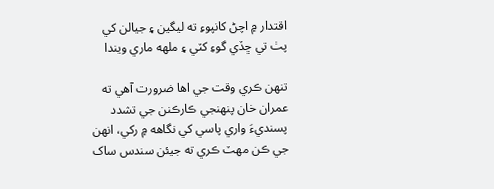اقتدار ۾ اچڻ کانپوءِ ته ليگين ۽ جيالن کي پٺ تي ڇڏي گوءِ کٽي ۽ ملهه ماري ويندا

تنهن ڪري وقت جي اها ضرورت آهي ته عمران خان پنهنجي ڪارڪنن جي تشدد پسنديءَ واري پاسي کي نگاهه ۾ رکي، انهن جي ڪن مهٽ ڪري ته جيئن سندس ساک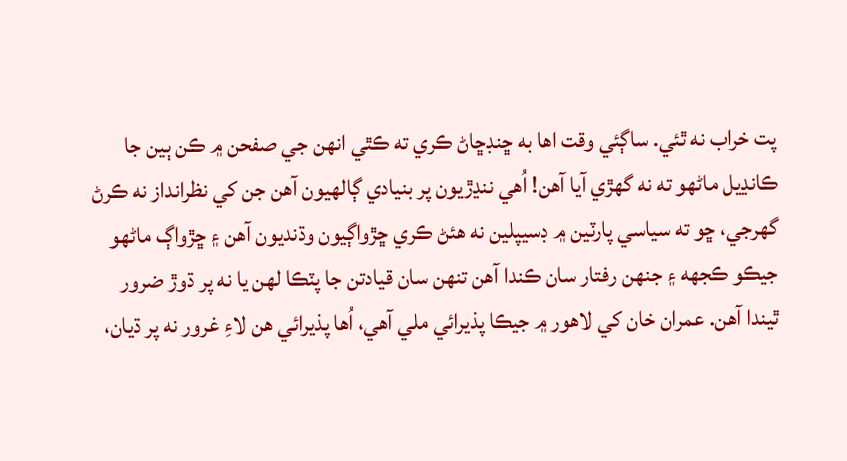پت خراب نه ٿئي. ساڳئي وقت اها به ڇنڊڇاڻ ڪري ته ڪٿي انهن جي صفحن ۾ ڪن ٻين جا ڪانڍيل ماڻهو ته نه گهڙي آيا آهن! اُهي ننڍڙيون پر بنيادي ڳالهيون آهن جن کي نظرانداز نه ڪرڻ گهرجي، ڇو ته سياسي پارٽين ۾ ڊسيپلين نه هئڻ ڪري ڇڙواڳيون وڌنديون آهن ۽ ڇڙواڳ ماڻهو جيڪو ڪجهه ۽ جنهن رفتار سان ڪندا آهن تنهن سان قيادتن جا پٽڪا لهن يا نه پر ڌوڙ ضرور ٿيندا آهن. عمران خان کي لاهور ۾ جيڪا پذيرائي ملي آهي، اُها پذيرائي هن لاءِ غرور نه پر ڌيان،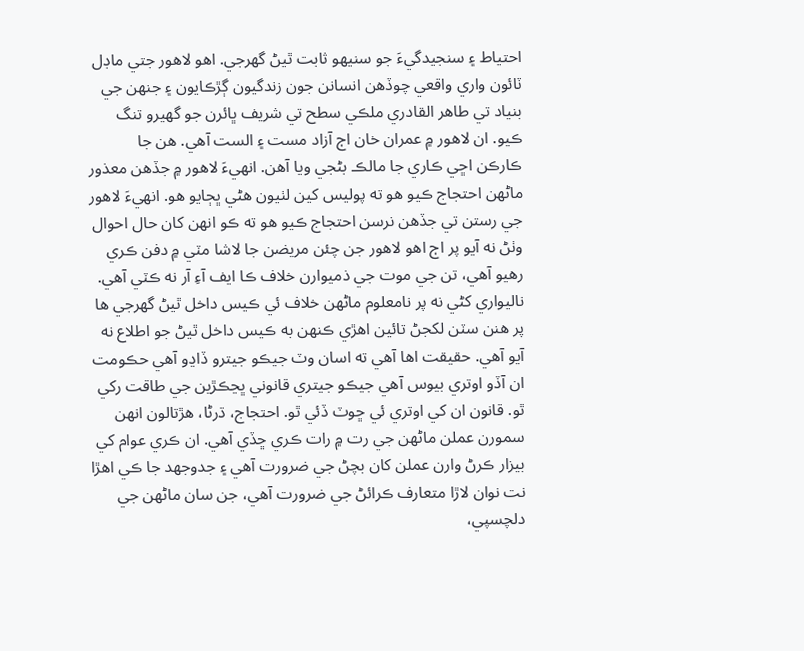احتياط ۽ سنجيدگيءَ جو سنيهو ثابت ٿيڻ گهرجي. اهو لاهور جتي ماڊل ٽائون واري واقعي چوڏهن انسانن جون زندگيون ڳڙڪايون ۽ جنهن جي بنياد تي طاهر القادري ملڪي سطح تي شريف ڀائرن جو گهيرو تنگ ڪيو. ان لاهور ۾ عمران خان اڄ آزاد مست ۽ الست آهي. هن جا ڪارڪن اڇي ڪاري جا مالڪ بڻجي ويا آهن. انهيءَ لاهور ۾ جڏهن معذور ماڻهن احتجاج ڪيو هو ته پوليس کين لٺيون هڻي ڀڄايو هو. انهيءَ لاهور جي رستن تي جڏهن نرسن احتجاج ڪيو هو ته ڪو انهن کان حال احوال وٺڻ نه آيو پر اڄ اهو لاهور جن چئن مريضن جا لاشا مٽي ۾ دفن ڪري رهيو آهي، تن جي موت جي ذميوارن خلاف ڪا ايف آءِ آر نه ڪٽي آهي. ناليواري کڻي نه پر نامعلوم ماڻهن خلاف ئي ڪيس داخل ٿيڻ گهرجي ها پر هنن سٽن لکجڻ تائين اهڙي ڪنهن به ڪيس داخل ٿيڻ جو اطلاع نه آيو آهي. حقيقت اها آهي ته اسان وٽ جيڪو جيترو ڏاڍو آهي حڪومت ان آڏو اوتري بيوس آهي جيڪو جيتري قانوني ڀڃڪڙين جي طاقت رکي ٿو. قانون ان کي اوتري ئي ڇوٽ ڏئي ٿو. احتجاج، ڌرڻا، هڙتالون انهن سمورن عملن ماڻهن جي رت ۾ رات ڪري ڇڏي آهي. ان ڪري عوام کي بيزار ڪرڻ وارن عملن کان بچڻ جي ضرورت آهي ۽ جدوجهد جا ڪي اهڙا نت نوان لاڙا متعارف ڪرائڻ جي ضرورت آهي، جن سان ماڻهن جي دلچسپي،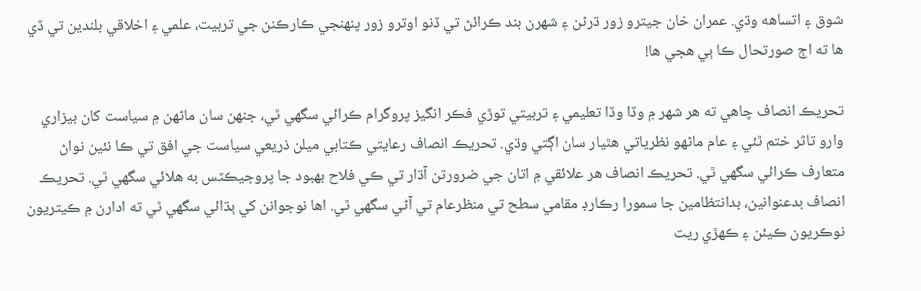شوق ۽ اتساهه وڌي. عمران خان جيترو زور ڌرڻن ۽ شهرن بند ڪرائڻ تي ڏنو اوترو زور پنهنجي ڪارڪنن جي تربيت، علمي ۽ اخلاقي بلندين تي ڏي ها ته اڄ صورتحال ڪا ٻي هجي ها!

تحريڪ انصاف چاهي ته هر شهر ۾ وڏا وڏا تعليمي ۽ تربيتي توڙي فڪر انگيز پروگرام ڪرائي سگهي ٿي، جنهن سان ماڻهن ۾ سياست کان بيزاري وارو تاثر ختم ٿئي ۽ عام ماڻهو نظرياتي هٿيار سان اڳتي وڌي. تحريڪ انصاف رعايتي ڪتابي ميلن ذريعي سياست جي افق تي ڪا نئين نواڻ متعارف ڪرائي سگهي ٿي. تحريڪ انصاف هر علائقي ۾ اتان جي ضرورتن آڌار تي ڪي فلاح بهبود جا پروجيڪٽس به هلائي سگهي ٿي. تحريڪ انصاف بدعنوانين، بدانتظامين جا سمورا رڪارڊ مقامي سطح تي منظرعام تي آڻي سگهي ٿي. اها نوجوانن کي ٻڌائي سگهي ٿي ته ادارن ۾ ڪيتريون نوڪريون ڪيئن ۽ ڪهڙي ريت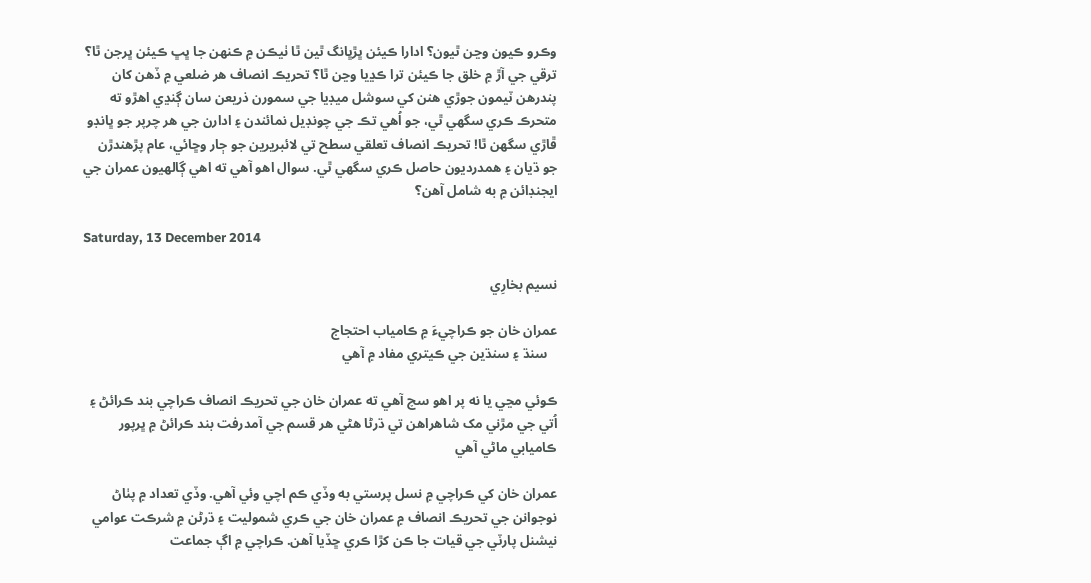وڪرو ڪيون وڃن ٿيون؟ ادارا ڪيئن ڀڙڀانگ ٿين ٿا ٺيڪن ۾ ڪنهن جا ڀڀ ڪيئن ڀرجن ٿا؟ ترقي جي آڙ ۾ خلق جا ڪيئن ترا ڪڍيا وڃن ٿا؟ تحريڪ انصاف هر ضلعي ۾ ڏهن کان پندرهن ٽيمون جوڙي هنن کي سوشل ميڊيا جي سمورن ذريعن سان ڳنڍي اهڙو ته متحرڪ ڪري سگهي ٿي، جو اُهي تڪ جي چونڊيل نمائندن ۽ ادارن جي هر چرپر جو ڀانڊو ڦاڙي سگهن ٿا! تحريڪ انصاف تعلقي سطح تي لائبريرين جو ڄار وڇائي، عام پڙهندڙن جو ڌيان ۽ همدرديون حاصل ڪري سگهي ٿي. سوال اهو آهي ته اهي ڳالهيون عمران جي ايجنڊائن ۾ به شامل آهن؟

Saturday, 13 December 2014

نسيم بخارِي

عمران خان جو ڪراچيءَ ۾ ڪامياب احتجاج
   سنڌ ۽ سنڌين جي ڪيتري مفاد ۾ آهي

ڪوئي مڃي يا نه پر اهو سچ آهي ته عمران خان جي تحريڪ انصاف ڪراچي بند ڪرائڻ ۽ اُتي جي مڙني مک شاهراهن تي ڌرڻا هڻي هر قسم جي آمدرفت بند ڪرائڻ ۾ ڀرپور ڪاميابي ماڻي آهي

عمران خان کي ڪراچي ۾ نسل پرستي به وڏي ڪم اچي وئي آهي. وڏي تعداد ۾ پٺاڻ
نوجوانن جي تحريڪ انصاف ۾ عمران خان جي ڪري شموليت ۽ ڌرڻن ۾ شرڪت عوامي نيشنل پارٽي جي قيات جا ڪن کڙا ڪري ڇڏيا آهن. ڪراچي ۾ اڳ جماعت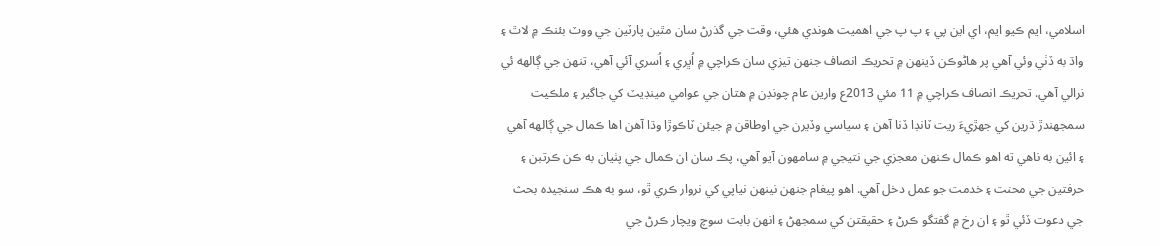اسلامي، ايم ڪيو ايم، اي اين پي ۽ پ پ جي اهميت هوندي هئي، وقت جي گذرڻ سان مٿين پارٽين جي ووٽ بئنڪ ۾ لاٿ ۽ واڌ به ڏٺي وئي آهي پر هاڻوڪن ڏينهن ۾ تحريڪ انصاف جنهن تيزي سان ڪراچي ۾ اُڀري ۽ اُسري آئي آهي، تنهن جي ڳالهه ئي نرالي آهي. تحريڪ انصاف ڪراچي ۾ 11 مئي 2013ع وارين عام چونڊن ۾ هتان جي عوامي مينڊيٽ کي جاگير ۽ ملڪيت سمجهندڙ ڌرين کي جهڙيءَ ريت ٽانڊا ڏنا آهن ۽ سياسي وڏيرن جي اوطاقن ۾ جيئن ٽاڪوڙا وڌا آهن اها ڪمال جي ڳالهه آهي ۽ ائين به ناهي ته اهو ڪمال ڪنهن معجزي جي نتيجي ۾ سامهون آيو آهي، پڪ سان ان ڪمال جي پٺيان به ڪن ڪرتبن ۽ حرفتين جي محنت ۽ خدمت جو عمل دخل آهي. اهو پيغام جنهن نينهن نياپي کي نروار ڪري ٿو، سو به هڪ سنجيده بحث جي دعوت ڏئي ٿو ۽ ان رخ ۾ گفتگو ڪرڻ ۽ حقيقتن کي سمجهڻ ۽ انهن بابت سوچ ويچار ڪرڻ جي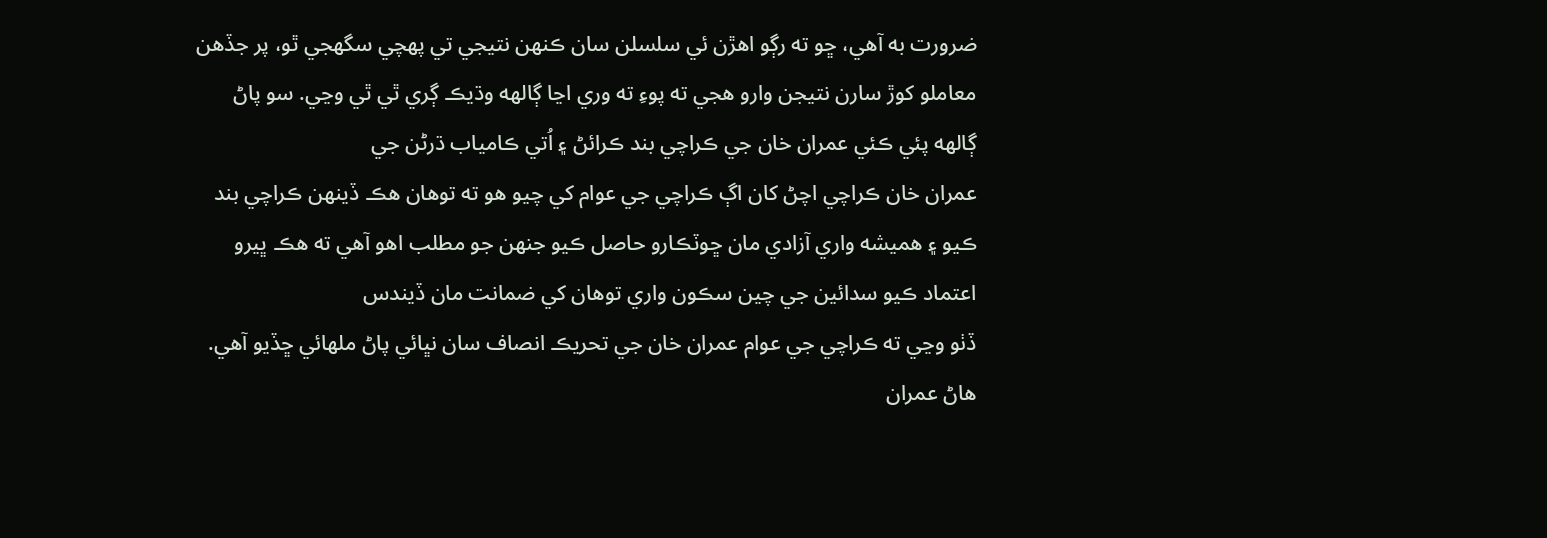ضرورت به آهي، ڇو ته رڳو اهڙن ئي سلسلن سان ڪنهن نتيجي تي پهچي سگهجي ٿو، پر جڏهن معاملو کوڙ سارن نتيجن وارو هجي ته پوءِ ته وري اڃا ڳالهه وڌيڪ ڳري ٿي ٿي وڃي. سو پاڻ ڳالهه پئي ڪئي عمران خان جي ڪراچي بند ڪرائڻ ۽ اُتي ڪامياب ڌرڻن جي
عمران خان ڪراچي اچڻ کان اڳ ڪراچي جي عوام کي چيو هو ته توهان هڪ ڏينهن ڪراچي بند ڪيو ۽ هميشه واري آزادي مان ڇوٽڪارو حاصل ڪيو جنهن جو مطلب اهو آهي ته هڪ ڀيرو اعتماد ڪيو سدائين جي چين سڪون واري توهان کي ضمانت مان ڏيندس
ڏٺو وڃي ته ڪراچي جي عوام عمران خان جي تحريڪ انصاف سان نڀائي پاڻ ملهائي ڇڏيو آهي. هاڻ عمران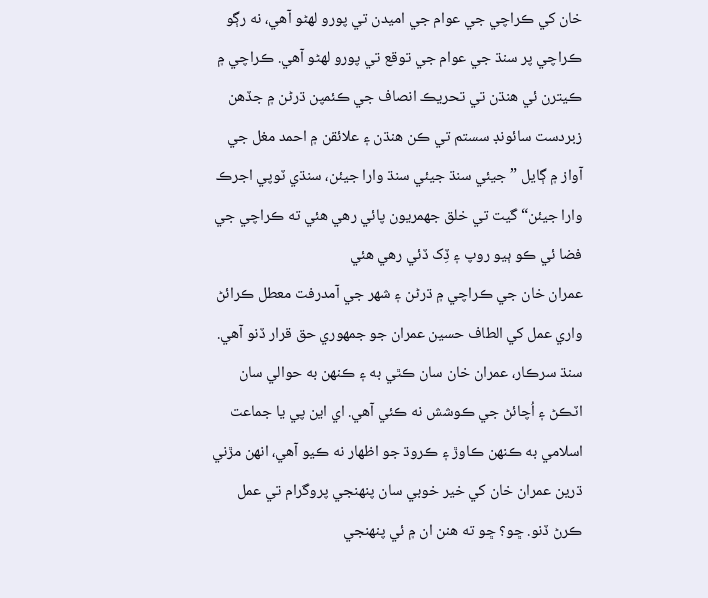خان کي ڪراچي جي عوام جي اميدن تي پورو لهڻو آهي، نه رڳو ڪراچي پر سنڌ جي عوام جي توقع تي پورو لهڻو آهي. ڪراچي ۾ ڪيترن ئي هنڌن تي تحريڪ انصاف جي ڪئمپن ڌرڻن ۾ جڏهن زبردست سائونڊ سستم تي ڪن هنڌن ۽ علائقن ۾ احمد مغل جي آواز ۾ ڳايل ”جيئي سنڌ جيئي سنڌ وارا جيئن، سنڌي ٽوپي اجرڪ وارا جيئن“ گيت تي خلق جهمريون پائي رهي هئي ته ڪراچي جي فضا ئي ڪو ٻيو روپ ۽ ڏِک ڏئي رهي هئي
عمران خان جي ڪراچي ۾ ڌرڻن ۽ شهر جي آمدرفت معطل ڪرائڻ واري عمل کي الطاف حسين عمران جو جمهوري حق قرار ڏنو آهي. سنڌ سرڪار، عمران خان سان ڪٿي به ۽ ڪنهن به حوالي سان اٽڪڻ ۽ اُچائڻ جي ڪوشش نه ڪئي آهي. اي اين پي يا جماعت اسلامي به ڪنهن ڪاوڙ ۽ ڪروڌ جو اظهار نه ڪيو آهي، انهن مڙني ڌرين عمران خان کي خير خوبي سان پنهنجي پروگرام تي عمل ڪرڻ ڏنو. ڇو؟ ڇو ته هنن ان ۾ ئي پنهنجي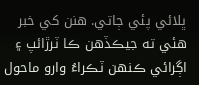ڀلائي پئي ڄاتي. هنن کي خبر هئي ته جيڪڏهن ڪا ٽرڙائپ ۽ اڳرائي ڪنهن ٽڪراءُ وارو ماحول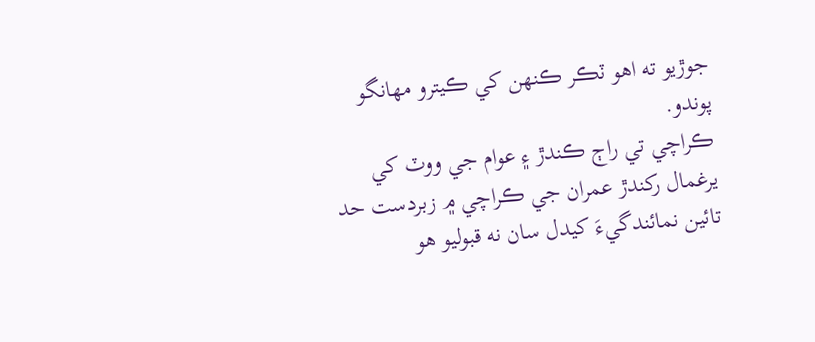جوڙيو ته اهو ٽڪر ڪنهن کي ڪيترو مهانگو پوندو.
ڪراچي تي راڄ ڪندڙ ۽ عوام جي ووٽ کي يرغمال رکندڙ عمران جي ڪراچي ۾ زبردست حد تائين نمائندگيءَ کيدل سان نه قبوليو هو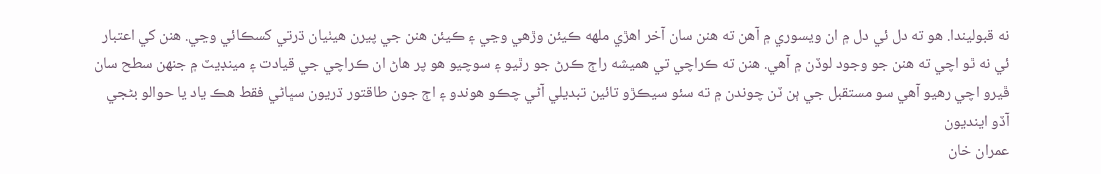نه قبوليندا. هو ته دل ئي دل ۾ ان ويسوري ۾ آهن ته هنن سان آخر اهڙي ملهه ڪيئن وڙهي وڃي ۽ ڪيئن هنن جي پيرن هيٺيان ڌرتي کسڪائي وڃي. هنن کي اعتبار ئي نه ٿو اچي ته هنن جو وجود لوڏن ۾ آهي. هنن ته ڪراچي تي هميشه راڄ ڪرڻ جو رٿيو ۽ سوچيو هو پر هاڻ ان ڪراچي جي قيادت ۽ مينڊيٽ ۾ جنهن سطح سان ڦيرو اچي رهيو آهي سو مستقبل جي ٻن ٽن چوندن ۾ ته سئو سيڪڙو تائين تبديلي آڻي چڪو هوندو ۽ اڄ جون طاقتور ڌريون سڀاڻي فقط هڪ ياد يا حوالو بڻجي آڏو اينديون
عمران خان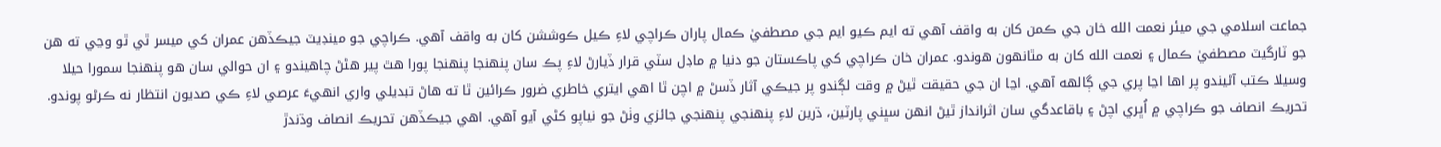جماعت اسلامي جي ميئر نعمت الله خان جي ڪمن کان به واقف آهي ته ايم ڪيو ايم جي مصطفيٰ ڪمال پاران ڪراچي لاءِ ڪيل ڪوششن کان به واقف آهي. ڪراچي جو مينڊيٽ جيڪڏهن عمران کي ميسر ٿي ٿو وڃي ته هن جو ٽارگيٽ مصطفيٰ ڪمال ۽ نعمت الله کان به مٿانهون هوندو. عمران خان ڪراچي کي پاڪستان جو دنيا ۾ ماڊل سٽي قرار ڏيارڻ لاءِ پڪ سان پنهنجا پنهنجا پورا هٿ پير هڻڻ چاهيندو ۽ ان حوالي سان هو پنهنجا سمورا حيلا وسيلا ڪتب آڻيندو پر اها اڃا پري جي ڳالهه آهي. اڃا ان جي حقيقت ٿيڻ ۾ وقت لڳندو پر جيڪي آثار ڏسڻ ۾ اچن ٿا اهي ايتري خاطري ضرور ڪرائين ٿا ته هاڻ تبديلي واري انهيءَ عرصي لاءِ ڪي صديون انتظار نه ڪرڻو پوندو. تحريڪ انصاف جو ڪراچي ۾ اُڀري اچڻ ۽ باقاعدگي سان اثرانداز ٿيڻ انهن سڀني پارٽين، ڌرين لاءِ پنهنجي پنهنجي جائزي وٺڻ جو نياپو کڻي آيو آهي. اهي جيڪڏهن تحريڪ انصاف وڌندڙ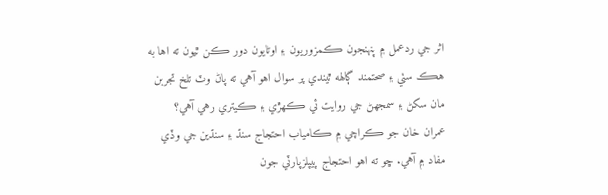اثر جي ردعمل ۾ پنهنجون ڪمزوريون ۽ اوڻايون دور ڪن ٿيون ته اها به هڪ سٺي ۽ صحتمند ڳالهه ٿيندي پر سوال اهو آهي ته پاڻ وٽ تلخ تجربن مان سکڻ ۽ سمجهڻ جي روايت ئي ڪهڙي ۽ ڪيتري رهي آهي؟
عمران خان جو ڪراچي ۾ ڪامياب احتجاج سنڌ ۽ سنڌين جي وڏي مفاد ۾ آهي. ڇو ته اهو احتجاج پيپلزپارٽي جون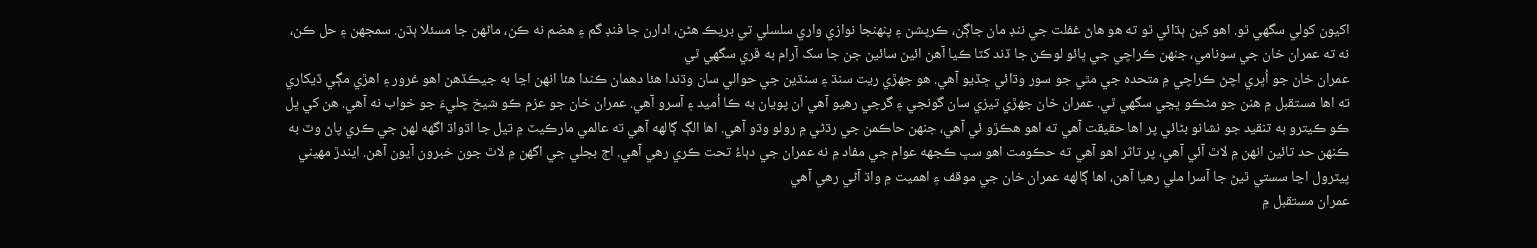اکيون کولي سگهي ٿو. اهو کين ٻڌائي ٿو ته هو هاڻ غفلت جي ننڊ مان جاڳن، ڪرپشن ۽ پنهنجا نوازي واري سلسلي تي بريڪ هڻن، ادارن جا فنڊ گم ۽ هضم نه ڪن، ماڻهن جا مسئلا ٻڌن. سمجهن ۽ حل ڪن، نه ته عمران خان جي سونامي، جنهن ڪراچي جي ڀائو لوڪن جا ڏند کٽا ڪيا آهن ائين سائين جن جا سک آرام به ڦري سگهي ٿي
عمران خان جو اُڀري اچڻ ڪراچي ۾ متحده جي مٿي جو سور وڌائي ڇڏيو آهي. هو جهڙي ريت سنڌ ۽ سنڌين جي حوالي سان وڌندا هئا دهمان ڪندا هئا انهن اڃا به جيڪڏهن اهو غرور ۽ اهڙي مڳي ڏيکاري ته اها مستقبل ۾ هنن جو مڻڪو ڀڃي سگهي ٿي. عمران خان جهڙي تيزي سان گونجي ۽ گرجي رهيو آهي ان پويان به ڪا اُميد ۽ آسرو آهي. عمران خان جو عزم ڪو شيخ چليءَ جو خواب نه آهي. هن کي ڀل ڪو ڪيترو به تنقيد جو نشانو بڻائي پر اها حقيقت آهي ته اهو هڪڙو ئي آهي، جنهن حاڪمن جي رڌڻي ۾ رولو وڌو آهي. اها الڳ ڳالهه آهي ته عالمي مارڪيٽ ۾ تيل جا اڌواڌ اگهه لهڻ جي ڪري پاڻ وٽ به ڪنهن حد تائين انهن ۾ لاٿ آئي آهي، پر تاثر اهو آهي ته حڪومت اهو سڀ ڪجهه عوام جي مفاد ۾ نه عمران جي دٻاءُ تحت ڪري رهي آهي. اڄ بجلي جي اگهن ۾ لاٿ جون خبرون آيون آهن. ايندڙ مهيني پيٽرول اڃا سستي ٿيڻ جا آسرا ملي رهيا آهن، اها ڳالهه عمران خان جي موقف ۽ اهميت ۾ واڌ آڻي رهي آهي
عمران مستقبل ۾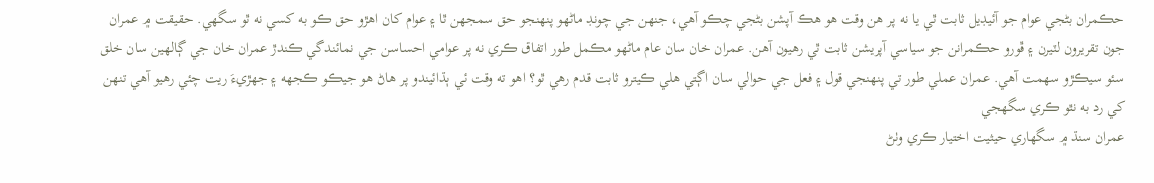حڪمران بڻجي عوام جو آئيڊيل ثابت ٿي يا نه پر هن وقت هو هڪ آپشن بڻجي چڪو آهي، جنهن جي چونڊ ماڻهو پنهنجو حق سمجهن ٿا ۽ عوام کان اهڙو حق ڪو به کسي نه ٿو سگهي. حقيقت ۾ عمران جون تقريرون لٽيرن ۽ ڦورو حڪمرانن جو سياسي آپريشن ثابت ٿي رهيون آهن. عمران خان سان عام ماڻهو مڪمل طور اتفاق ڪري نه پر عوامي احساسن جي نمائندگي ڪندڙ عمران خان جي ڳالهين سان خلق سئو سيڪڙو سهمت آهي. عمران عملي طور تي پنهنجي قول ۽ فعل جي حوالي سان اڳتي هلي ڪيترو ثابت قدم رهي ٿو؟ اهو ته وقت ئي ٻڌائيندو پر هاڻ هو جيڪو ڪجهه ۽ جهڙيءَ ريت چئي رهيو آهي تنهن کي رد به نٿو ڪري سگهجي
عمران سنڌ ۾ سگهاري حيثيت اختيار ڪري وٺڻ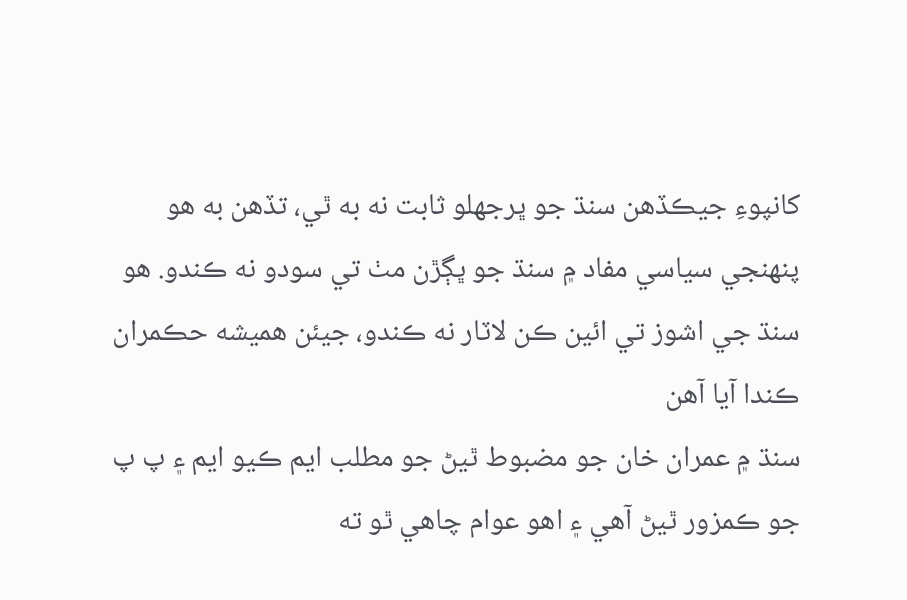کانپوءِ جيڪڏهن سنڌ جو ڀرجهلو ثابت نه به ٿي، تڏهن به هو پنهنجي سياسي مفاد ۾ سنڌ جو ڀڳڙن مٺ تي سودو نه ڪندو. هو سنڌ جي اشوز تي ائين ڪن لاٽار نه ڪندو، جيئن هميشه حڪمران ڪندا آيا آهن
سنڌ ۾ عمران خان جو مضبوط ٿيڻ جو مطلب ايم ڪيو ايم ۽ پ پ جو ڪمزور ٿيڻ آهي ۽ اهو عوام چاهي ٿو ته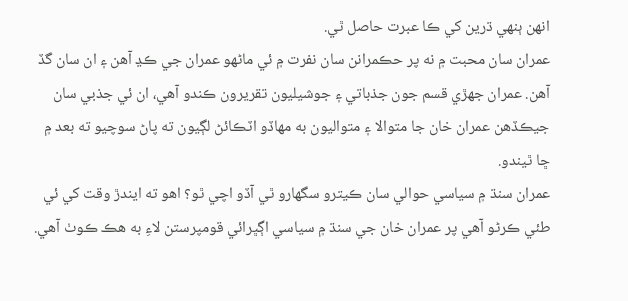انهن ٻنهي ڌرين کي ڪا عبرت حاصل ٿي.
عمران سان محبت ۾ نه پر حڪمرانن سان نفرت ۾ ئي ماڻهو عمران جي ڪڍ آهن ۽ ان سان گڏ آهن. عمران جهڙي قسم جون جذباتي ۽ جوشيليون تقريرون ڪندو آهي، ان ئي جذبي سان جيڪڏهن عمران خان جا متوالا ۽ متواليون به مهاڏو اٽڪائڻ لڳيون ته پاڻ سوچيو ته بعد ۾ ڇا ٿيندو.
عمران سنڌ ۾ سياسي حوالي سان ڪيترو سگهارو ٿي آڏو اچي ٿو؟ اهو ته ايندڙ وقت کي ئي طئي ڪرڻو آهي پر عمران خان جي سنڌ ۾ سياسي اڳڀرائي قومپرستن لاءِ به هڪ ڪوٺ آهي.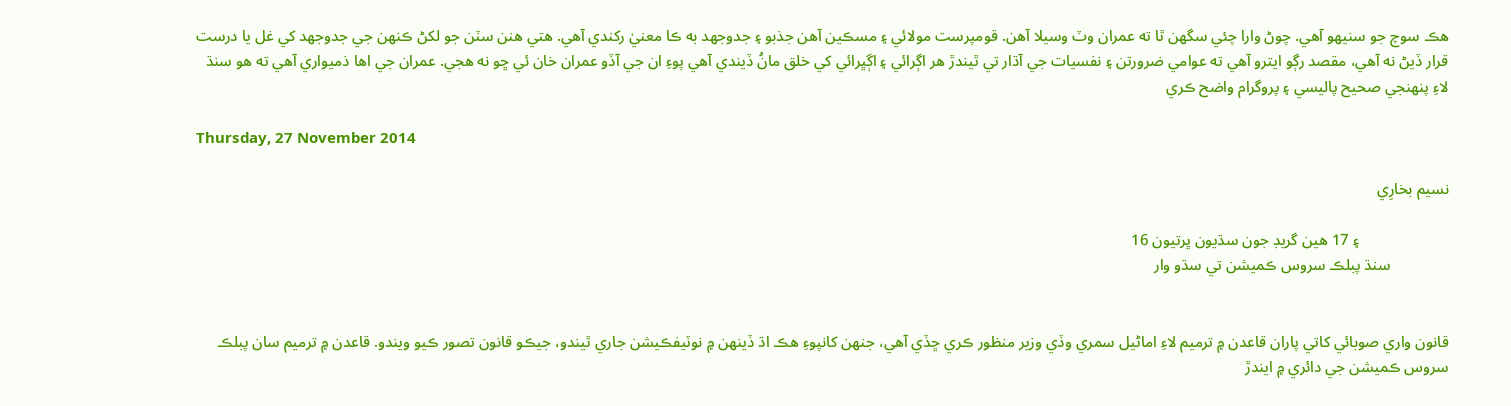هڪ سوچ جو سنيهو آهي. چوڻ وارا چئي سگهن ٿا ته عمران وٽ وسيلا آهن. قومپرست مولائي ۽ مسڪين آهن جذبو ۽ جدوجهد به ڪا معنيٰ رکندي آهي. هتي هنن سٽن جو لکڻ ڪنهن جي جدوجهد کي غل يا درست قرار ڏيڻ نه آهي، مقصد رڳو ايترو آهي ته عوامي ضرورتن ۽ نفسيات جي آڌار تي ٿيندڙ هر اڳرائي ۽ اڳڀرائي کي خلق مانُ ڏيندي آهي پوءِ ان جي آڏو عمران خان ئي ڇو نه هجي. عمران جي اها ذميواري آهي ته هو سنڌ لاءِ پنهنجي صحيح پاليسي ۽ پروگرام واضح ڪري

Thursday, 27 November 2014

نسيم بخارِي

                       ۽ 17 هين گريڊ جون سڌيون ڀرتيون 16
               سنڌ پبلڪ سروس ڪميشن تي سڌو وار


قانون واري صوبائي کاتي پاران قاعدن ۾ ترميم لاءِ اماڻيل سمري وڏي وزير منظور ڪري ڇڏي آهي، جنهن کانپوءِ هڪ اڌ ڏينهن ۾ نوٽيفڪيشن جاري ٿيندو، جيڪو قانون تصور ڪيو ويندو. قاعدن ۾ ترميم سان پبلڪ سروس ڪميشن جي دائري ۾ ايندڙ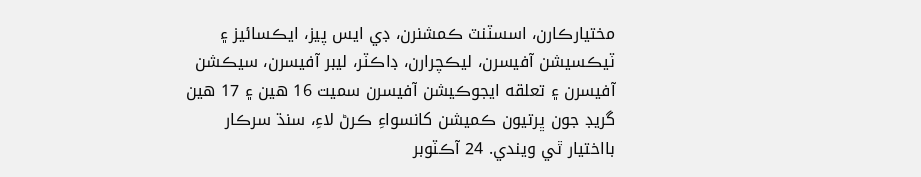مختيارڪارن، اسسٽنٽ ڪمشنرن، ڊي ايس پيز، ايڪسائيز ۽ ٽيڪسيشن آفيسرن، ليڪچرارن، ڊاڪٽر، ليبر آفيسرن، سيڪشن آفيسرن ۽ تعلقه ايجوڪيشن آفيسرن سميت 16 هين ۽ 17 هين گريڊ جون ڀرتيون ڪميشن کانسواءِ ڪرڻ لاءِ، سنڌ سرڪار بااختيار ٿي ويندي. 24 آڪٽوبر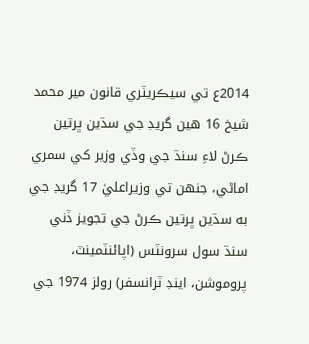2014ع تي سيڪريٽري قانون مير محمد شيخ 16 هين گريڊ جي سڌين ڀرتين ڪرڻ لاءِ سنڌ جي وڏي وزير کي سمري اماڻي، جنهن تي وزيراعليٰ 17 گريڊ جي به سڌين ڀرتين ڪرڻ جي تجويز ڏني
سنڌ سول سرونٽس (اپائنٽمينٽ، پروموشن، اينڊ ٽرانسفر) رولز 1974 جي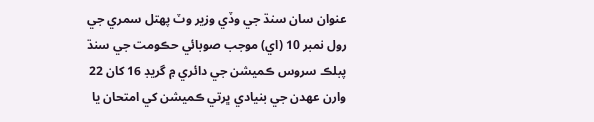عنوان سان سنڌ جي وڏي وزير وٽ پهتل سمري جي رول نمبر 10 (اي) موجب صوبائي حڪومت جي سنڌ پبلڪ سروس ڪميشن جي دائري ۾ گريڊ 16 کان 22 وارن عهدن جي بنيادي ڀرتي ڪميشن کي امتحان يا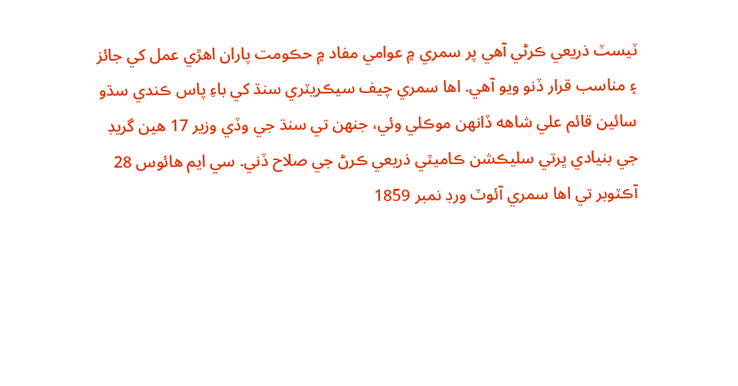ٽيسٽ ذريعي ڪرڻي آهي پر سمري ۾ عوامي مفاد ۾ حڪومت پاران اهڙي عمل کي جائز ۽ مناسب قرار ڏنو ويو آهي. اها سمري چيف سيڪريٽري سنڌ کي باءِ پاس ڪندي سڌو سائين قائم علي شاهه ڏانهن موڪلي وئي، جنهن تي سنڌ جي وڏي وزير 17 هين گريڊ جي بنيادي ڀرتي سليڪشن ڪاميٽي ذريعي ڪرڻ جي صلاح ڏني. سي ايم هائوس 28 آڪٽوبر تي اها سمري آئوٽ ورڊ نمبر 1859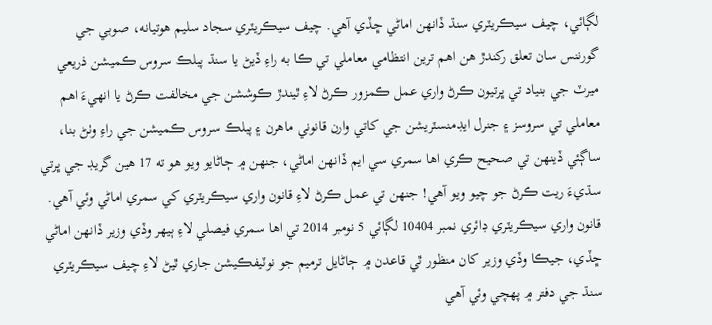لڳائي، چيف سيڪريٽري سنڌ ڏانهن اماڻي ڇڏي آهي. چيف سيڪريٽري سجاد سليم هوتيانه، صوبي جي گورننس سان تعلق رکندڙ هن اهم ترين انتظامي معاملي تي ڪا به راءِ ڏيڻ يا سنڌ پبلڪ سروس ڪميشن ذريعي ميرٽ جي بنياد تي ڀرتيون ڪرڻ واري عمل ڪمزور ڪرڻ لاءِ ٿيندڙ ڪوششن جي مخالفت ڪرڻ يا انهيءَ اهم معاملي تي سروسز ۽ جنرل ايڊمنسٽريشن جي کاتي وارن قانوني ماهرن ۽ پبلڪ سروس ڪميشن جي راءِ وٺڻ بنا، ساڳئي ڏينهن تي صحيح ڪري اها سمري سي ايم ڏانهن اماڻي، جنهن ۾ ڄاڻايو ويو هو ته 17 هين گريڊ جي ڀرتي سڌيءَ ريت ڪرڻ جو چيو ويو آهي! جنهن تي عمل ڪرڻ لاءِ قانون واري سيڪريٽري کي سمري اماڻي وئي آهي. قانون واري سيڪريٽري ڊائري نمبر 10404 لڳائي 5 نومبر 2014 تي اها سمري فيصلي لاءِ ٻيهر وڏي وزير ڏانهن اماڻي ڇڏي، جيڪا وڏي وزير کان منظور ٿي قاعدن ۾ ڄاڻايل ترميم جو نوٽيفڪيشن جاري ٿيڻ لاءِ چيف سيڪريٽري سنڌ جي دفتر ۾ پهچي وئي آهي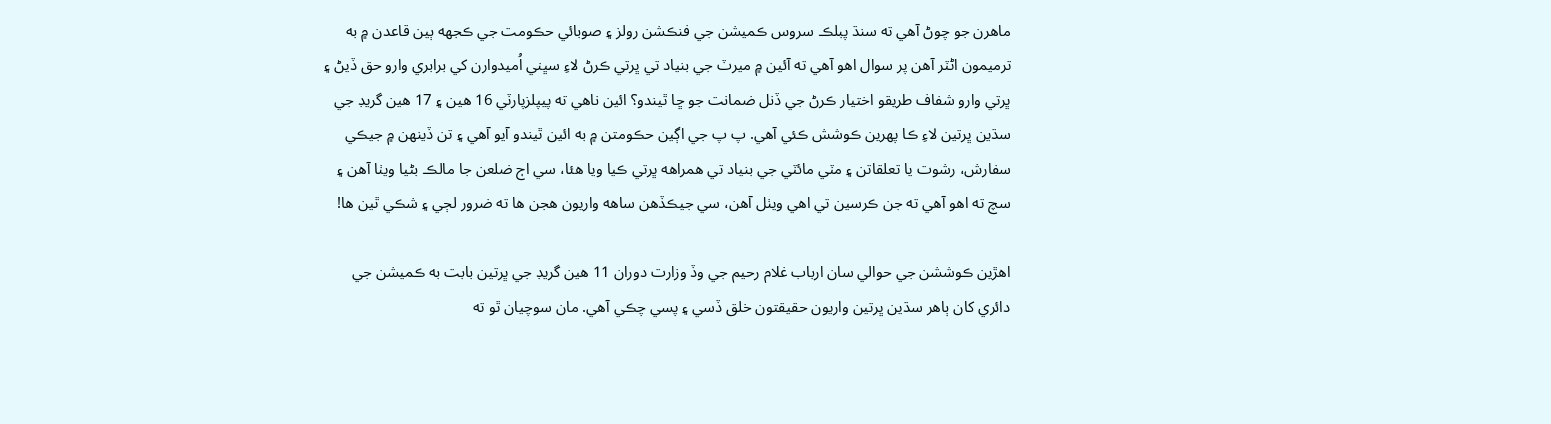ماهرن جو چوڻ آهي ته سنڌ پبلڪ سروس ڪميشن جي فنڪشن رولز ۽ صوبائي حڪومت جي ڪجهه ٻين قاعدن ۾ به ترميمون اڻٽر آهن پر سوال اهو آهي ته آئين ۾ ميرٽ جي بنياد تي ڀرتي ڪرڻ لاءِ سڀني اُميدوارن کي برابري وارو حق ڏيڻ ۽ ڀرتي وارو شفاف طريقو اختيار ڪرڻ جي ڏنل ضمانت جو ڇا ٿيندو؟ ائين ناهي ته پيپلزپارٽي 16 هين ۽ 17 هين گريڊ جي سڌين ڀرتين لاءِ ڪا پهرين ڪوشش ڪئي آهي. پ پ جي اڳين حڪومتن ۾ به ائين ٿيندو آيو آهي ۽ تن ڏينهن ۾ جيڪي سفارش، رشوت يا تعلقاتن ۽ مٽي مائٽي جي بنياد تي همراهه ڀرتي ڪيا ويا هئا، سي اڄ ضلعن جا مالڪ بڻيا ويٺا آهن ۽ سچ ته اهو آهي ته جن ڪرسين تي اهي ويٺل آهن، سي جيڪڏهن ساهه واريون هجن ها ته ضرور لڄي ۽ شڪي ٿين ها!

اهڙين ڪوششن جي حوالي سان ارباب غلام رحيم جي وڏ وزارت دوران 11 هين گريڊ جي ڀرتين بابت به ڪميشن جي دائري کان ٻاهر سڌين ڀرتين واريون حقيقتون خلق ڏسي ۽ پسي چڪي آهي. مان سوچيان ٿو ته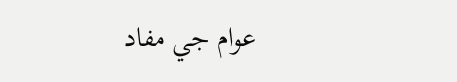عوام جي مفاد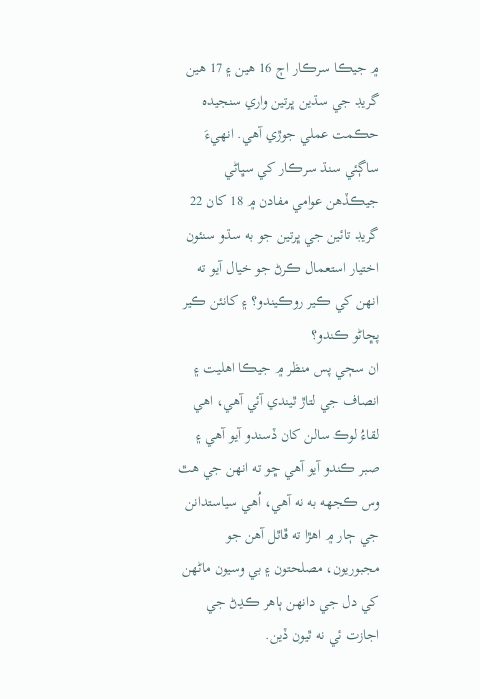۾ جيڪا سرڪار اڄ 16 هين ۽ 17 هين گريڊ جي سڌين ڀرتين واري سنجيده حڪمت عملي جوڙي آهي. انهيءَ ساڳئي سنڌ سرڪار کي سڀاڻي جيڪڏهن عوامي مفادن ۾ 18 کان 22 گريڊ تائين جي ڀرتين جو به سڌو سنئون اختيار استعمال ڪرڻ جو خيال آيو ته انهن کي ڪير روڪيندو؟ ۽ کانئن ڪير پڇاڻو ڪندو؟
ان سڄي پس منظر ۾ جيڪا اهليت ۽ انصاف جي لتاڙ ٿيندي آئي آهي، اهي لقاءُ لوڪ سالن کان ڏسندو آيو آهي ۽ صبر ڪندو آيو آهي ڇو ته انهن جي هٿ وس ڪجهه به نه آهي، اُهي سياستدانن جي ڄار ۾ اهڙا ته ڦاٿل آهن جو مجبوريون، مصلحتون ۽ بي وسيون ماڻهن کي دل جي دانهن ٻاهر ڪڍڻ جي اجازت ئي نه ٿيون ڏين.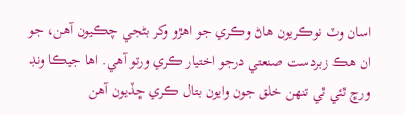اسان وٽ نوڪريون هاڻ وڪري جو اهڙو وکر بڻجي چڪيون آهن، جو ان هڪ زبردست صنعتي درجو اختيار ڪري ورتو آهي. اها جيڪا ونڊ ورڇ ٿئي ٿي تنهن خلق جون وايون بتال ڪري ڇڏيون آهن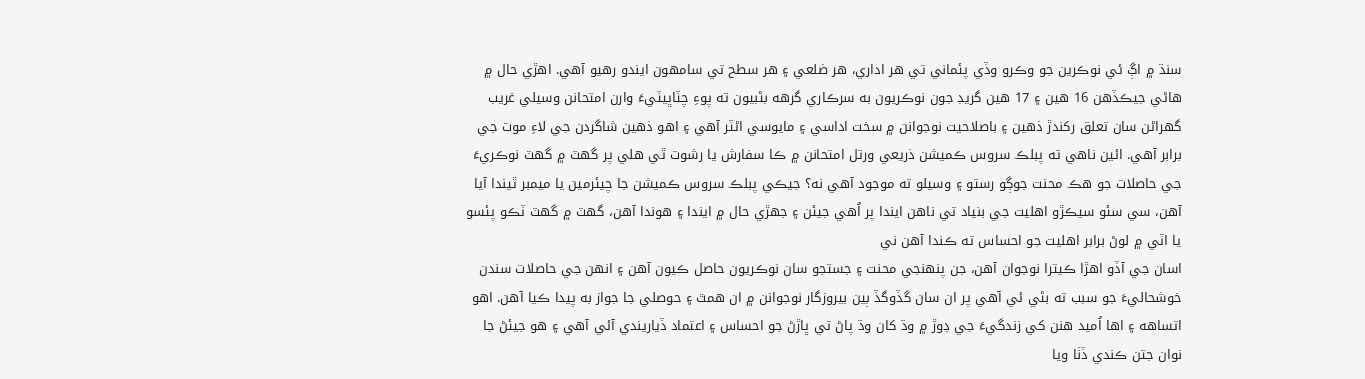سنڌ ۾ اڳ ئي نوڪرين جو وڪرو وڏي پئماني تي هر اداري، هر ضلعي ۽ هر سطح تي سامهون ايندو رهيو آهي. اهڙي حال ۾ هاڻي جيڪڏهن 16 هين ۽ 17 هين گريڊ جون نوڪريون به سرڪاري گرهه بڻبيون ته پوءِ چٽاڀيٽيءَ وارن امتحانن وسيلي غريب گهراڻن سان تعلق رکندڙ ذهين ۽ باصلاحيت نوجوانن ۾ سخت اداسي ۽ مايوسي اڻٽر آهي ۽ اهو ذهين شاگردن جي لاءِ موت جي برابر آهي. ائين ناهي ته پبلڪ سروس ڪميشن ذريعي ورتل امتحانن ۾ ڪا سفارش يا رشوت ٿي هلي پر گهٽ ۾ گهٽ نوڪريءَ جي حاصلات جو هڪ محنت جوڳو رستو ۽ وسيلو ته موجود آهي نه؟ جيڪي پبلڪ سروس ڪميشن جا چيئرمين يا ميمبر ٿيندا آيا آهن، سي سئو سيڪڙو اهليت جي بنياد تي ناهن ايندا پر اُهي جيئن ۽ جهڙي حال ۾ ايندا ۽ هوندا آهن، گهٽ ۾ گهٽ ٽڪو پئسو يا اٽي ۾ لوڻ برابر اهليت جو احساس ته ڪندا آهن ني
اسان جي آڏو اهڙا ڪيترا نوجوان آهن، جن پنهنجي محنت ۽ جستجو سان نوڪريون حاصل ڪيون آهن ۽ انهن جي حاصلات سندن خوشحاليءَ جو سبب ته بڻي ئي آهي پر ان سان گڏوگڏ ٻين بيروزگار نوجوانن ۾ ان همٿ ۽ حوصلي جا جواز به پيدا ڪيا آهن. اهو اتساهه ۽ اها اُميد هنن کي زندگيءَ جي ڊوڙ ۾ وڌ کان وڌ پاڻ تي ڀاڙڻ جو احساس ۽ اعتماد ڏياريندي آئي آهي ۽ هو جيئڻ جا نوان جتن ڪندي ڏٺا ويا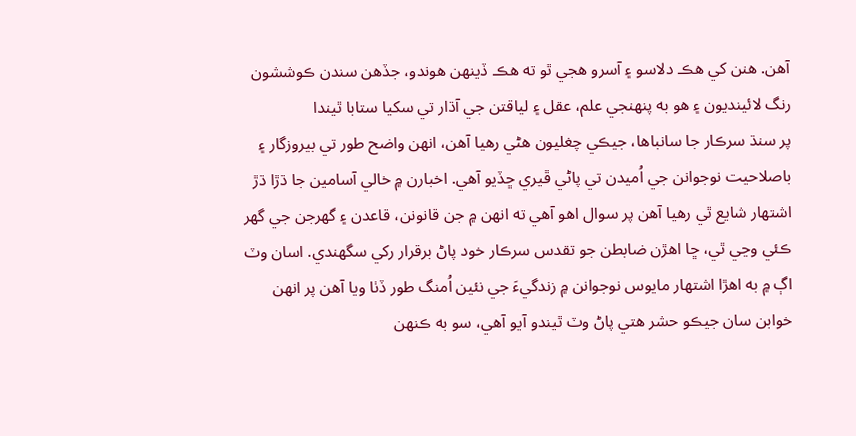آهن. هنن کي هڪ دلاسو ۽ آسرو هجي ٿو ته هڪ ڏينهن هوندو، جڏهن سندن ڪوششون رنگ لائينديون ۽ هو به پنهنجي علم، عقل ۽ لياقتن جي آڌار تي سکيا ستابا ٿيندا
پر سنڌ سرڪار جا سانباها، جيڪي چغليون هڻي رهيا آهن، انهن واضح طور تي بيروزگار ۽ باصلاحيت نوجوانن جي اُميدن تي پاڻي ڦيري ڇڏيو آهي. اخبارن ۾ خالي آسامين جا ڌڙا ڌڙ اشتهار شايع ٿي رهيا آهن پر سوال اهو آهي ته انهن ۾ جن قانونن، قاعدن ۽ گهرجن جي گهر ڪئي وڃي ٿي، ڇا اهڙن ضابطن جو تقدس سرڪار خود پاڻ برقرار رکي سگهندي. اسان وٽ اڳ ۾ به اهڙا اشتهار مايوس نوجوانن ۾ زندگيءَ جي نئين اُمنگ طور ڏٺا ويا آهن پر انهن خوابن سان جيڪو حشر هتي پاڻ وٽ ٿيندو آيو آهي، سو به ڪنهن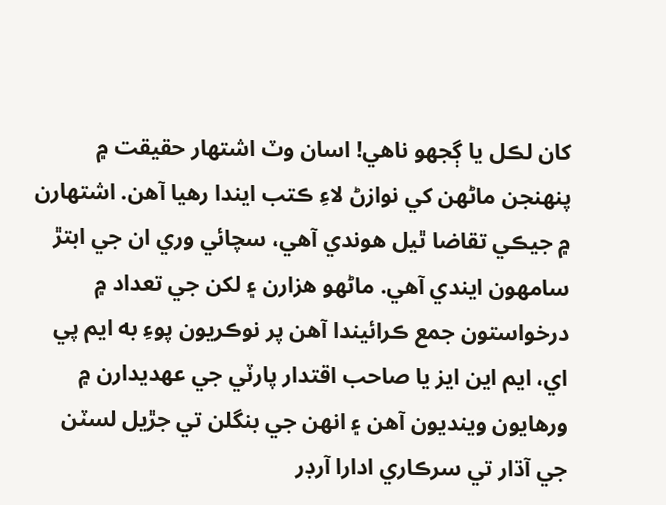کان لڪل يا ڳجهو ناهي! اسان وٽ اشتهار حقيقت ۾ پنهنجن ماڻهن کي نوازڻ لاءِ ڪتب ايندا رهيا آهن. اشتهارن ۾ جيڪي تقاضا ٿيل هوندي آهي، سچائي وري ان جي ابتڙ سامهون ايندي آهي. ماڻهو هزارن ۽ لکن جي تعداد ۾ درخواستون جمع ڪرائيندا آهن پر نوڪريون پوءِ به ايم پي اي، ايم اين ايز يا صاحب اقتدار پارٽي جي عهديدارن ۾ ورهايون وينديون آهن ۽ انهن جي بنگلن تي جڙيل لسٽن جي آڌار تي سرڪاري ادارا آرڊر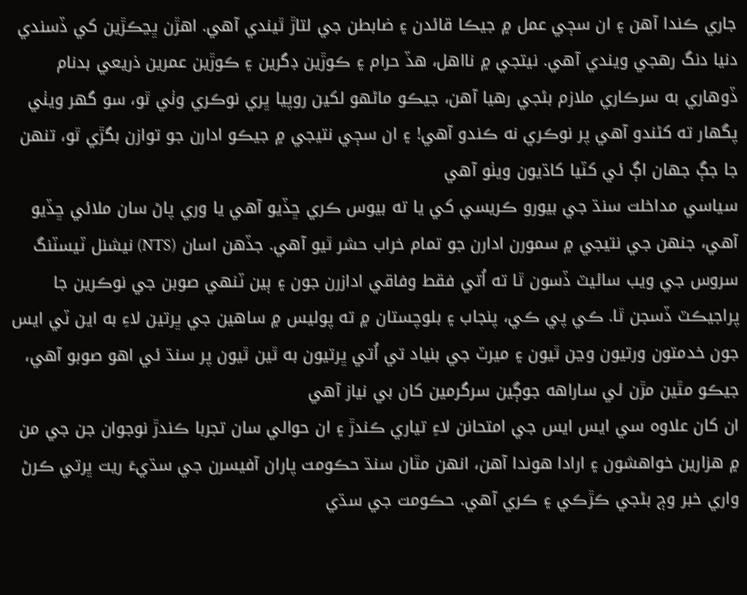جاري ڪندا آهن ۽ ان سڄي عمل ۾ جيڪا قائدن ۽ ضابطن جي لتاڙ ٿيندي آهي. اهڙن ڀڃڪڙين کي ڏسندي دنيا دنگ رهجي ويندي آهي. نيتجي ۾ نااهل، هڏ حرام ۽ ڪوڙين ڊگرين ۽ ڪوڙين عمرين ذريعي بدنام ڏوهاري به سرڪاري ملازم بڻجي رهيا آهن، جيڪو ماڻهو لکين روپيا ڀري نوڪري وٺي ٿو، سو گهر ويٺي پگهار ته کڻندو آهي پر نوڪري نه ڪندو آهي! ۽ ان سڄي نتيجي ۾ جيڪو ادارن جو توازن بگڙي ٿو، تنهن جا جڳ جهان اڳ ئي کٽيا کاڌيون ويٺو آهي
سياسي مداخلت سنڌ جي بيورو ڪريسي کي يا ته بيوس ڪري ڇڏيو آهي يا وري پاڻ سان ملائي ڇڏيو آهي، جنهن جي نتيجي ۾ سمورن ادارن جو تمام خراب حشر ٿيو آهي. جڏهن اسان (NTS) نيشنل ٽيسٽنگ سروس جي ويب سائيٽ ڏسون ٿا ته اُتي فقط وفاقي ادازرن جون ۽ ٻين ٽنهي صوبن جي نوڪرين جا پراجيڪٽ ڏسجن ٿا. ڪي پي ڪي، پنجاب ۽ بلوچستان ۾ ته پوليس ۾ ساهين جي ڀرتين لاءِ به اين ٽي ايس جون خدمتون ورتيون وڃن ٿيون ۽ ميرٽ جي بنياد تي اُتي ڀرتيون به ٿين ٿيون پر سنڌ ئي اهو صوبو آهي، جيڪو مٿين مڙن ئي ساراهه جوڳين سرگرمين کان بي نياز آهي
ان کان علاوه سي ايس ايس جي امتحانن لاءِ تياري ڪندڙ ۽ ان حوالي سان تجربا ڪندڙ نوجوان جن جي من ۾ هزارين خواهشون ۽ ارادا هوندا آهن، انهن مٿان سنڌ حڪومت پاران آفيسرن جي سڌيءَ ريت ڀرتي ڪرڻ واري خبر وڄ بڻجي ڪڙڪي ۽ ڪري آهي. حڪومت جي سڌي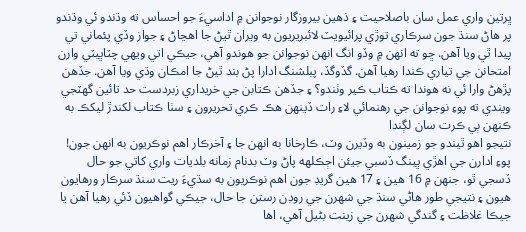ڀرتين واري عمل سان باصلاحيت ۽ ذهين بيروزگار نوجوانن ۾ اداسيءَ جو احساس ته وڌندو ئي وڌندو پر هاڻ سنڌ جون سرڪاري توڙي پرائيويٽ لائبريريون به ويران ٿيڻ جا اهڃاڻ ۽ جواز وڏي پئماني تي پيدا ٿي ويا آهن. ڇو ته انهن ۾ وڏو انگ انهن نوجوانن جو هوندو آهي، جيڪي اتي ويهي چٽاڀيٽي وارن امتحانن جي تياري ڪندا رهيا آهن. گڏوگڏ، پبلشنگ ادارا پڻ بند ٿيڻ جا امڪان وڌي ويا آهن. جڏهن پڙهڻ وارا ئي نه هوندا ته ڪتاب ڪير وٺندو؟ ۽ جڏهن ڪتابن جي خريداري زبردست حد تائين گهٽجي ويندي ته پوءِ نوجوانن جي رهنمائي لاءِ رات ڏينهن هڪ ڪري تحريرون ۽ سٺا ڪتاب لکندڙ ليکڪ به ڪنهن ٻي ڪرت سان لڳندا
نتيجو اهو ٿيندو جو زمينون به وڏيرن وٽ، ڪارخانا به انهن جا ۽ آخرڪار اهم نوڪريون به انهن جون! پوءِ ادارن جي اهڙي ڀينگ ڏسبي جيئن اڄڪلهه پاڻ وٽ بدنام زمانه بلديات واري کاتي جو حال ڏسجي ٿو، جنهن ۾ 16 هين ۽ 17 هين گريڊ جون اهم نوڪريون به سڌيءَ ريت سنڌ سرڪار ورهايون هيون ۽ نتيجي طور هاڻي سنڌ جي شهرن جي روڊن رستن جا حال، جيڪي گواهيون ڏئي رهيا آهن يا جيڪا غلاظت ۽ گندگي شهرن جي زينت بڻيل آهي، اها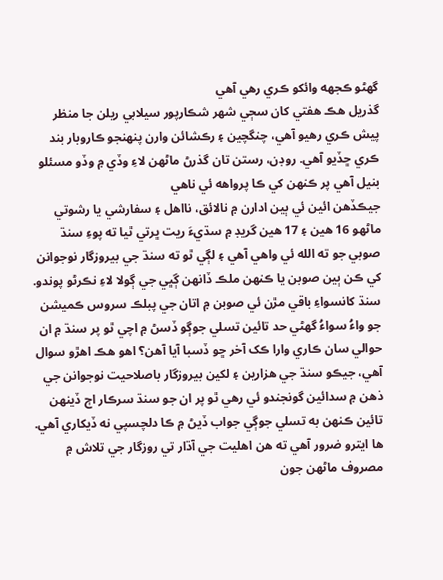گهڻو ڪجهه وائکو ڪري رهي آهي
گذريل هڪ هفتي کان سڄي شهر شڪارپور سيلابي ريلن جا منظر پيش ڪري رهيو آهي، چنگچين ۽ رڪشائن وارن پنهنجو ڪاروبار بند ڪري ڇڏيو آهي. روڊن، رستن تان گذرڻ ماڻهن لاءِ وڏي ۾ وڏو مسئلو بنيل آهي پر ڪنهن کي ڪا پرواهه ئي ناهي
جيڪڏهن ائين ئي ٻين ادارن ۾ نالائق، نااهل ۽ سفارشي يا رشوتي ماڻهو 16 هين ۽ 17 هين گريڊ ۾ سڌيءَ ريت ڀرتي ٿيا ته پوءِ سنڌ صوبي جو ته الله ئي واهي آهي ۽ لڳي ٿو ته سنڌ جي بيروزگار نوجوانن کي ڪن ٻين صوبن يا ڪنهن ملڪ ڏانهن ڳڀي جي ڳولا لاءِ نڪرڻو پوندو. سنڌ کانسواءِ باقي مڙن ئي صوبن ۾ اتان جي پبلڪ سروس ڪميشن جو واءُ سواءُ گهڻي حد تائين تسلي جوڳو ڏسڻ ۾ اچي ٿو پر سنڌ ۾ ان حوالي سان ڪاري وارا ڪک آخر ڇو ڏسبا آيا آهن؟ اهو هڪ اهڙو سوال آهي، جيڪو سنڌ جي هزارين ۽ لکين بيروزگار باصلاحيت نوجوانن جي ذهن ۾ سدائين گونجندو ئي رهي ٿو پر ان جو سنڌ سرڪار اڄ ڏينهن تائين ڪنهن به تسلي جوڳي جواب ڏيڻ ۾ ڪا دلچسپي نه ڏيکاري آهي. ها ايترو ضرور آهي ته هن اهليت جي آڌار تي روزگار جي تلاش ۾ مصروف ماڻهن جون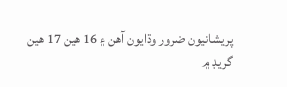پريشانيون ضرور وڌايون آهن ۽ 16 هين 17 هين گريڊ ۾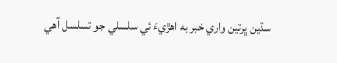سڌين ڀرتين واري خبر به اهڙيءَ ئي سلسلي جو تسلسل آهي